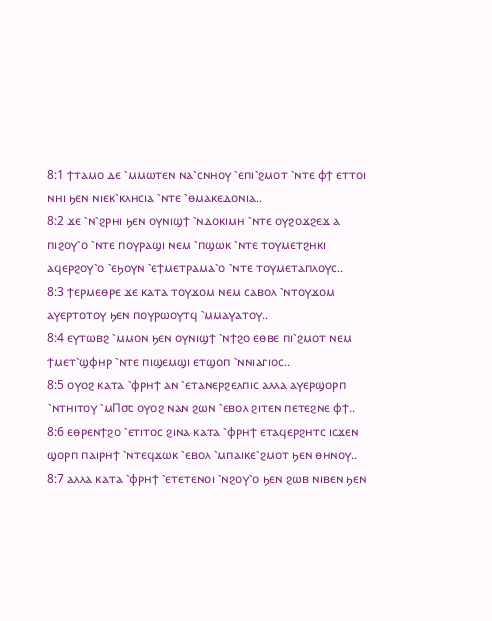8:1 ϯⲧⲁⲙⲟ ⲇⲉ ⳿ⲙⲙⲱⲧⲉⲛ ⲛⲁ⳿ⲥⲛⲏⲟⲩ ⳿ⲉⲡⲓ⳿ϩⲙⲟⲧ ⳿ⲛⲧⲉ ⲫϯ ⲉⲧⲧⲟⲓ ⲛⲏⲓ ϧⲉⲛ ⲛⲓⲉⲕ⳿ⲕⲗⲏⲥⲓⲁ ⳿ⲛⲧⲉ ⳿ⲑⲙⲁⲕⲉⲇⲟⲛⲓⲁ..
8:2 ϫⲉ ⳿ⲛ⳿ϩⲣⲏⲓ ϧⲉⲛ ⲟⲩⲛⲓϣϯ ⳿ⲛⲇⲟⲕⲓⲙⲏ ⳿ⲛⲧⲉ ⲟⲩϩⲟϫϩⲉϫ ⲁ ⲡⲓϩⲟⲩ⳿ⲟ ⳿ⲛⲧⲉ ⲡⲟⲩⲣⲁϣⲓ ⲛⲉⲙ ⳿ⲡϣⲱⲕ ⳿ⲛⲧⲉ ⲧⲟⲩⲙⲉⲧϩⲏⲕⲓ ⲁϥⲉⲣϩⲟⲩ⳿ⲟ ⳿ⲉϧⲟⲩⲛ ⳿ⲉϯⲙⲉⲧⲣⲁⲙⲁ⳿ⲟ ⳿ⲛⲧⲉ ⲧⲟⲩⲙⲉⲧⲁⲡⲗⲟⲩⲥ..
8:3 ϯⲉⲣⲙⲉⲑⲣⲉ ϫⲉ ⲕⲁⲧⲁ ⲧⲟⲩϫⲟⲙ ⲛⲉⲙ ⲥⲁⲃⲟⲗ ⳿ⲛⲧⲟⲩϫⲟⲙ ⲁⲩⲉⲣⲧⲟⲧⲟⲩ ϧⲉⲛ ⲡⲟⲩⲣⲱⲟⲩⲧϥ ⳿ⲙⲙⲁⲩⲁⲧⲟⲩ..
8:4 ⲉⲩⲧⲱⲃϩ ⳿ⲙⲙⲟⲛ ϧⲉⲛ ⲟⲩⲛⲓϣϯ ⳿ⲛϯϩⲟ ⲉⲑⲃⲉ ⲡⲓ⳿ϩⲙⲟⲧ ⲛⲉⲙ ϯⲙⲉⲧ⳿ϣⲫⲏⲣ ⳿ⲛⲧⲉ ⲡⲓϣⲉⲙϣⲓ ⲉⲧϣⲟⲡ ⳿ⲛⲛⲓⲁⲅⲓⲟⲥ..
8:5 ⲟⲩⲟϩ ⲕⲁⲧⲁ ⳿ⲫⲣⲏϯ ⲁⲛ ⳿ⲉⲧⲁⲛⲉⲣϩⲉⲗⲡⲓⲥ ⲁⲗⲗⲁ ⲁⲩⲉⲣϣⲟⲣⲡ ⳿ⲛⲧⲏⲓⲧⲟⲩ ⳿ⲙⲠ⳪ ⲟⲩⲟϩ ⲛⲁⲛ ϩⲱⲛ ⳿ⲉⲃⲟⲗ ϩⲓⲧⲉⲛ ⲡⲉⲧⲉϩⲛⲉ ⲫϯ..
8:6 ⲉⲑⲣⲉⲛϯϩⲟ ⳿ⲉⲧⲓⲧⲟⲥ ϩⲓⲛⲁ ⲕⲁⲧⲁ ⳿ⲫⲣⲏϯ ⲉⲧⲁϥⲉⲣϩⲏⲧⲥ ⲓⲥϫⲉⲛ ϣⲟⲣⲡ ⲡⲁⲓⲣⲏϯ ⳿ⲛⲧⲉϥϫⲱⲕ ⳿ⲉⲃⲟⲗ ⳿ⲙⲡⲁⲓⲕⲉ⳿ϩⲙⲟⲧ ϧⲉⲛ ⲑⲏⲛⲟⲩ..
8:7 ⲁⲗⲗⲁ ⲕⲁⲧⲁ ⳿ⲫⲣⲏϯ ⳿ⲉⲧⲉⲧⲉⲛⲟⲓ ⳿ⲛϩⲟⲩ⳿ⲟ ϧⲉⲛ ϩⲱⲃ ⲛⲓⲃⲉⲛ ϧⲉⲛ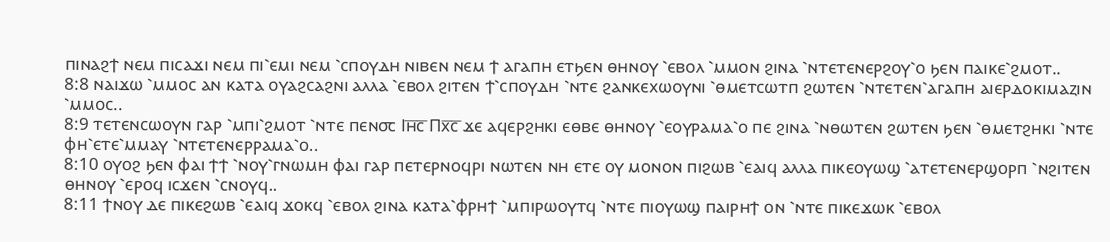ⲡⲓⲛⲁϩϯ ⲛⲉⲙ ⲡⲓⲥⲁϫⲓ ⲛⲉⲙ ⲡⲓ⳿ⲉⲙⲓ ⲛⲉⲙ ⳿ⲥⲡⲟⲩⲇⲏ ⲛⲓⲃⲉⲛ ⲛⲉⲙ ϯ ⲁⲅⲁⲡⲏ ⲉⲧϧⲉⲛ ⲑⲏⲛⲟⲩ ⳿ⲉⲃⲟⲗ ⳿ⲙⲙⲟⲛ ϩⲓⲛⲁ ⳿ⲛⲧⲉⲧⲉⲛⲉⲣϩⲟⲩ⳿ⲟ ϧⲉⲛ ⲡⲁⲓⲕⲉ⳿ϩⲙⲟⲧ..
8:8 ⲛⲁⲓϫⲱ ⳿ⲙⲙⲟⲥ ⲁⲛ ⲕⲁⲧⲁ ⲟⲩⲁϩⲥⲁϩⲛⲓ ⲁⲗⲗⲁ ⳿ⲉⲃⲟⲗ ϩⲓⲧⲉⲛ ϯ⳿ⲥⲡⲟⲩⲇⲏ ⳿ⲛⲧⲉ ϩⲁⲛⲕⲉⲭⲱⲟⲩⲛⲓ ⳿ⲑⲙⲉⲧⲥⲱⲧⲡ ϩⲱⲧⲉⲛ ⳿ⲛⲧⲉⲧⲉⲛ⳿ⲁⲅⲁⲡⲏ ⲁⲓⲉⲣⲇⲟⲕⲓⲙⲁⲍⲓⲛ ⳿ⲙⲙⲟⲥ..
8:9 ⲧⲉⲧⲉⲛⲥⲱⲟⲩⲛ ⲅⲁⲣ ⳿ⲙⲡⲓ⳿ϩⲙⲟⲧ ⳿ⲛⲧⲉ ⲡⲉⲛ⳪ Ⲓⲏ̅ⲥ̅ Ⲡⲭ̅ⲥ̅ ϫⲉ ⲁϥⲉⲣϩⲏⲕⲓ ⲉⲑⲃⲉ ⲑⲏⲛⲟⲩ ⳿ⲉⲟⲩⲣⲁⲙⲁ⳿ⲟ ⲡⲉ ϩⲓⲛⲁ ⳿ⲛⲑⲱⲧⲉⲛ ϩⲱⲧⲉⲛ ϧⲉⲛ ⳿ⲑⲙⲉⲧϩⲏⲕⲓ ⳿ⲛⲧⲉ ⲫⲏ⳿ⲉⲧⲉ⳿ⲙⲙⲁⲩ ⳿ⲛⲧⲉⲧⲉⲛⲉⲣⲣⲁⲙⲁ⳿ⲟ..
8:10 ⲟⲩⲟϩ ϧⲉⲛ ⲫⲁⲓ ϯϯ ⳿ⲛⲟⲩ⳿ⲅⲛⲱⲙⲏ ⲫⲁⲓ ⲅⲁⲣ ⲡⲉⲧⲉⲣⲛⲟϥⲣⲓ ⲛⲱⲧⲉⲛ ⲛⲏ ⲉⲧⲉ ⲟⲩ ⲙⲟⲛⲟⲛ ⲡⲓϩⲱⲃ ⳿ⲉⲁⲓϥ ⲁⲗⲗⲁ ⲡⲓⲕⲉⲟⲩⲱϣ ⳿ⲁⲧⲉⲧⲉⲛⲉⲣϣⲟⲣⲡ ⳿ⲛϩⲓⲧⲉⲛ ⲑⲏⲛⲟⲩ ⳿ⲉⲣⲟϥ ⲓⲥϫⲉⲛ ⳿ⲥⲛⲟⲩϥ..
8:11 ϯⲛⲟⲩ ⲇⲉ ⲡⲓⲕⲉϩⲱⲃ ⳿ⲉⲁⲓϥ ϫⲟⲕϥ ⳿ⲉⲃⲟⲗ ϩⲓⲛⲁ ⲕⲁⲧⲁ⳿ⲫⲣⲏϯ ⳿ⲙⲡⲓⲣⲱⲟⲩⲧϥ ⳿ⲛⲧⲉ ⲡⲓⲟⲩⲱϣ ⲡⲁⲓⲣⲏϯ ⲟⲛ ⳿ⲛⲧⲉ ⲡⲓⲕⲉϫⲱⲕ ⳿ⲉⲃⲟⲗ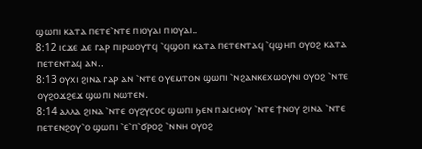ϣⲱⲡⲓ ⲕⲁⲧⲁ ⲡⲉⲧⲉ⳿ⲛⲧⲉ ⲡⲓⲟⲩⲁⲓ ⲡⲓⲟⲩⲁⲓ..
8:12 ⲓⲥϫⲉ ⲇⲉ ⲅⲁⲣ ⲡⲓⲣⲱⲟⲩⲧϥ ⳿ϥϣⲟⲡ ⲕⲁⲧⲁ ⲡⲉⲧⲉⲛⲧⲁϥ ⳿ϥϣⲏⲡ ⲟⲩⲟϩ ⲕⲁⲧⲁ ⲡⲉⲧⲉⲛⲧⲁϥ ⲁⲛ..
8:13 ⲟⲩⲭⲓ ϩⲓⲛⲁ ⲅⲁⲣ ⲁⲛ ⳿ⲛⲧⲉ ⲟⲩⲉⲙⲧⲟⲛ ϣⲱⲡⲓ ⳿ⲛϩⲁⲛⲕⲉⲭⲱⲟⲩⲛⲓ ⲟⲩⲟϩ ⳿ⲛⲧⲉ ⲟⲩϩⲟϫϩⲉϫ ϣⲱⲡⲓ ⲛⲱⲧⲉⲛ.
8:14 ⲁⲗⲗⲁ ϩⲓⲛⲁ ⳿ⲛⲧⲉ ⲟⲩϩⲩⲥⲟⲥ ϣⲱⲡⲓ ϧⲉⲛ ⲡⲁⲓⲥⲏⲟⲩ ⳿ⲛⲧⲉ ϯⲛⲟⲩ ϩⲓⲛⲁ ⳿ⲛⲧⲉ ⲡⲉⲧⲉⲛϩⲟⲩ⳿ⲟ ϣⲱⲡⲓ ⳿ⲉ⳿ⲡ⳿ϭⲣⲟϩ ⳿ⲛⲛⲏ ⲟⲩⲟϩ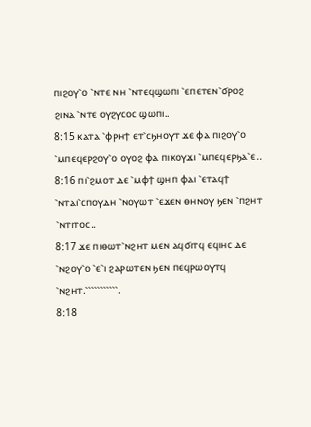ⲡⲓϩⲟⲩ⳿ⲟ ⳿ⲛⲧⲉ ⲛⲏ ⳿ⲛⲧⲉϥϣⲱⲡⲓ ⳿ⲉⲡⲉⲧⲉⲛ⳿ϭⲣⲟϩ ϩⲓⲛⲁ ⳿ⲛⲧⲉ ⲟⲩϩⲩⲥⲟⲥ ϣⲱⲡⲓ..
8:15 ⲕⲁⲧⲁ ⳿ⲫⲣⲏϯ ⲉⲧ⳿ⲥϧⲏⲟⲩⲧ ϫⲉ ⲫⲁ ⲡⲓϩⲟⲩ⳿ⲟ ⳿ⲙⲡⲉϥⲉⲣϩⲟⲩ⳿ⲟ ⲟⲩⲟϩ ⲫⲁ ⲡⲓⲕⲟⲩϫⲓ ⳿ⲙⲡⲉϥⲉⲣϧⲁ⳿ⲉ..
8:16 ⲡⲓ⳿ϩⲙⲟⲧ ⲇⲉ ⳿ⲙⲫϯ ϣⲏⲡ ⲫⲁⲓ ⳿ⲉⲧⲁϥϯ ⳿ⲛⲧⲁⲓ⳿ⲥⲡⲟⲩⲇⲏ ⳿ⲛⲟⲩⲱⲧ ⳿ⲉϫⲉⲛ ⲑⲏⲛⲟⲩ ϧⲉⲛ ⳿ⲡϩⲏⲧ ⳿ⲛⲧⲓⲧⲟⲥ..
8:17 ϫⲉ ⲡⲓⲑⲱⲧ⳿ⲛϩⲏⲧ ⲙⲉⲛ ⲁϥϭⲓⲧϥ ⲉϥⲓⲏⲥ ⲇⲉ ⳿ⲛϩⲟⲩ⳿ⲟ ⳿ⲉ⳿ⲓ ϩⲁⲣⲱⲧⲉⲛ ϧⲉⲛ ⲡⲉϥⲣⲱⲟⲩⲧϥ ⳿ⲛϩⲏⲧ.⳿⳿⳿⳿⳿⳿⳿⳿⳿⳿⳿.
8:18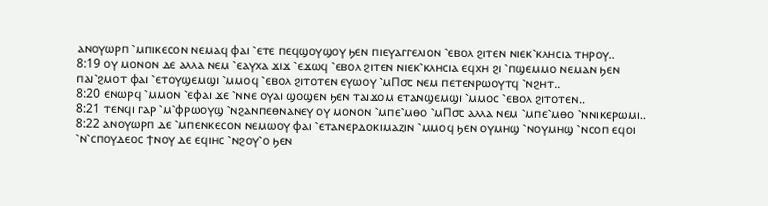ⲁⲛⲟⲩⲱⲣⲡ ⳿ⲙⲡⲓⲕⲉⲥⲟⲛ ⲛⲉⲙⲁϥ ⲫⲁⲓ ⳿ⲉⲧⲉ ⲡⲉϥϣⲟⲩϣⲟⲩ ϧⲉⲛ ⲡⲓⲉⲩⲁⲅⲅⲉⲗⲓⲟⲛ ⳿ⲉⲃⲟⲗ ϩⲓⲧⲉⲛ ⲛⲓⲉⲕ⳿ⲕⲗⲏⲥⲓⲁ ⲧⲏⲣⲟⲩ..
8:19 ⲟⲩ ⲙⲟⲛⲟⲛ ⲇⲉ ⲁⲗⲗⲁ ⲛⲉⲙ ⳿ⲉⲁⲩⲭⲁ ϫⲓϫ ⳿ⲉϫⲱϥ ⳿ⲉⲃⲟⲗ ϩⲓⲧⲉⲛ ⲛⲓⲉⲕ⳿ⲕⲗⲏⲥⲓⲁ ⲉϥⲭⲏ ϩⲓ ⳿ⲡϣⲉⲙⲙⲟ ⲛⲉⲙⲁⲛ ϧⲉⲛ ⲡⲁⲓ⳿ϩⲙⲟⲧ ⲫⲁⲓ ⳿ⲉⲧⲟⲩϣⲉⲙϣⲓ ⳿ⲙⲙⲟϥ ⳿ⲉⲃⲟⲗ ϩⲓⲧⲟⲧⲉⲛ ⲉⲩⲱⲟⲩ ⳿ⲙⲠ⳪ ⲛⲉⲙ ⲡⲉⲧⲉⲛⲣⲱⲟⲩⲧϥ ⳿ⲛϩⲏⲧ..
8:20 ⲉⲛⲱⲣϥ ⳿ⲙⲙⲟⲛ ⳿ⲉⲫⲁⲓ ϫⲉ ⳿ⲛⲛⲉ ⲟⲩⲁⲓ ϣⲟϣⲉⲛ ϧⲉⲛ ⲧⲁⲓϫⲟⲙ ⲉⲧⲁⲛϣⲉⲙϣⲓ ⳿ⲙⲙⲟⲥ ⳿ⲉⲃⲟⲗ ϩⲓⲧⲟⲧⲉⲛ..
8:21 ⲧⲉⲛϥⲓ ⲅⲁⲣ ⳿ⲙ⳿ⲫⲣⲱⲟⲩϣ ⳿ⲛϩⲁⲛⲡⲉⲑⲛⲁⲛⲉⲩ ⲟⲩ ⲙⲟⲛⲟⲛ ⳿ⲙⲡⲉ⳿ⲙⲑⲟ ⳿ⲙⲠ⳪ ⲁⲗⲗⲁ ⲛⲉⲙ ⳿ⲙⲡⲉ⳿ⲙⲑⲟ ⳿ⲛⲛⲓⲕⲉⲣⲱⲙⲓ..
8:22 ⲁⲛⲟⲩⲱⲣⲡ ⲇⲉ ⳿ⲙⲡⲉⲛⲕⲉⲥⲟⲛ ⲛⲉⲙⲱⲟⲩ ⲫⲁⲓ ⳿ⲉⲧⲁⲛⲉⲣⲇⲟⲕⲓⲙⲁⲍⲓⲛ ⳿ⲙⲙⲟϥ ϧⲉⲛ ⲟⲩⲙⲏϣ ⳿ⲛⲟⲩⲙⲏϣ ⳿ⲛⲥⲟⲡ ⲉϥⲟⲓ ⳿ⲛ⳿ⲥⲡⲟⲩⲇⲉⲟⲥ ϯⲛⲟⲩ ⲇⲉ ⲉϥⲓⲏⲥ ⳿ⲛϩⲟⲩ⳿ⲟ ϧⲉⲛ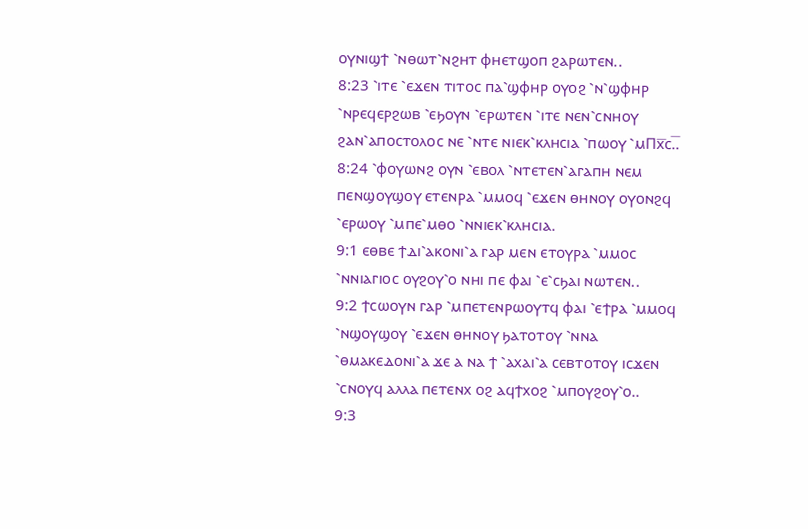ⲟⲩⲛⲓϣϯ ⳿ⲛⲑⲱⲧ⳿ⲛϩⲏⲧ ⲫⲏⲉⲧϣⲟⲡ ϩⲁⲣⲱⲧⲉⲛ..
8:23 ⳿ⲓⲧⲉ ⳿ⲉϫⲉⲛ ⲧⲓⲧⲟⲥ ⲡⲁ⳿ϣⲫⲏⲣ ⲟⲩⲟϩ ⳿ⲛ⳿ϣⲫⲏⲣ ⳿ⲛⲣⲉϥⲉⲣϩⲱⲃ ⳿ⲉϧⲟⲩⲛ ⳿ⲉⲣⲱⲧⲉⲛ ⳿ⲓⲧⲉ ⲛⲉⲛ⳿ⲥⲛⲏⲟⲩ ϩⲁⲛ⳿ⲁⲡⲟⲥⲧⲟⲗⲟⲥ ⲛⲉ ⳿ⲛⲧⲉ ⲛⲓⲉⲕ⳿ⲕⲗⲏⲥⲓⲁ ⳿ⲡⲱⲟⲩ ⳿ⲙⲠⲭ̅ⲥ.̅.
8:24 ⳿ⲫⲟⲩⲱⲛϩ ⲟⲩⲛ ⳿ⲉⲃⲟⲗ ⳿ⲛⲧⲉⲧⲉⲛ⳿ⲁⲅⲁⲡⲏ ⲛⲉⲙ ⲡⲉⲛϣⲟⲩϣⲟⲩ ⲉⲧⲉⲛⲣⲁ ⳿ⲙⲙⲟϥ ⳿ⲉϫⲉⲛ ⲑⲏⲛⲟⲩ ⲟⲩⲟⲛϩϥ ⳿ⲉⲣⲱⲟⲩ ⳿ⲙⲡⲉ⳿ⲙⲑⲟ ⳿ⲛⲛⲓⲉⲕ⳿ⲕⲗⲏⲥⲓⲁ.
9:1 ⲉⲑⲃⲉ ϯⲇⲓ⳿ⲁⲕⲟⲛⲓ⳿ⲁ ⲅⲁⲣ ⲙⲉⲛ ⲉⲧⲟⲩⲣⲁ ⳿ⲙⲙⲟⲥ ⳿ⲛⲛⲓⲁⲅⲓⲟⲥ ⲟⲩϩⲟⲩ⳿ⲟ ⲛⲏⲓ ⲡⲉ ⲫⲁⲓ ⳿ⲉ⳿ⲥϧⲁⲓ ⲛⲱⲧⲉⲛ..
9:2 ϯⲥⲱⲟⲩⲛ ⲅⲁⲣ ⳿ⲙⲡⲉⲧⲉⲛⲣⲱⲟⲩⲧϥ ⲫⲁⲓ ⳿ⲉϯⲣⲁ ⳿ⲙⲙⲟϥ ⳿ⲛϣⲟⲩϣⲟⲩ ⳿ⲉϫⲉⲛ ⲑⲏⲛⲟⲩ ϧⲁⲧⲟⲧⲟⲩ ⳿ⲛⲛⲁ ⳿ⲑⲙⲁⲕⲉⲇⲟⲛⲓ⳿ⲁ ϫⲉ ⲁ ⲛⲁ ϯ ⳿ⲁⲭⲁⲓ⳿ⲁ ⲥⲉⲃⲧⲟⲧⲟⲩ ⲓⲥϫⲉⲛ ⳿ⲥⲛⲟⲩϥ ⲁⲗⲗⲁ ⲡⲉⲧⲉⲛⲭ ⲟϩ ⲁϥϯⲭⲟϩ ⳿ⲙⲡⲟⲩϩⲟⲩ⳿ⲟ..
9:3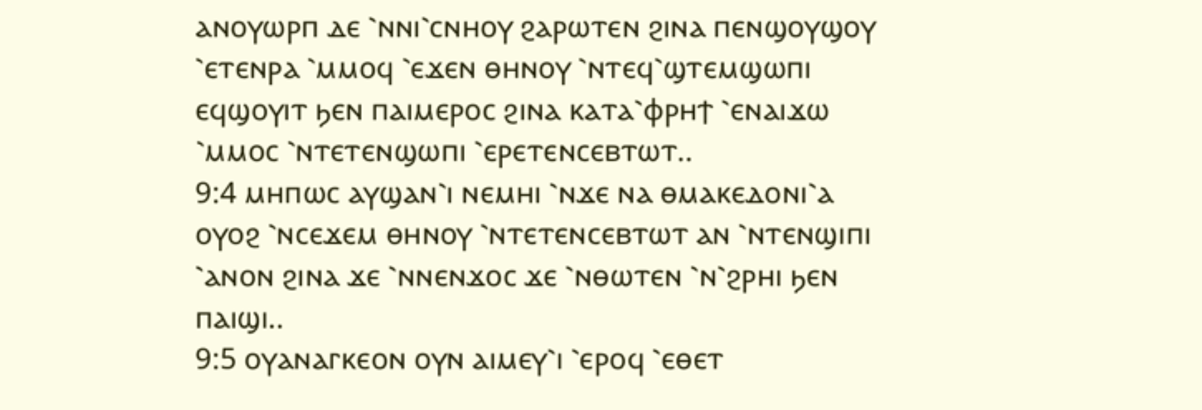ⲁⲛⲟⲩⲱⲣⲡ ⲇⲉ ⳿ⲛⲛⲓ⳿ⲥⲛⲏⲟⲩ ϩⲁⲣⲱⲧⲉⲛ ϩⲓⲛⲁ ⲡⲉⲛϣⲟⲩϣⲟⲩ ⳿ⲉⲧⲉⲛⲣⲁ ⳿ⲙⲙⲟϥ ⳿ⲉϫⲉⲛ ⲑⲏⲛⲟⲩ ⳿ⲛⲧⲉϥ⳿ϣⲧⲉⲙϣⲱⲡⲓ ⲉϥϣⲟⲩⲓⲧ ϧⲉⲛ ⲡⲁⲓⲙⲉⲣⲟⲥ ϩⲓⲛⲁ ⲕⲁⲧⲁ⳿ⲫⲣⲏϯ ⳿ⲉⲛⲁⲓϫⲱ ⳿ⲙⲙⲟⲥ ⳿ⲛⲧⲉⲧⲉⲛϣⲱⲡⲓ ⳿ⲉⲣⲉⲧⲉⲛⲥⲉⲃⲧⲱⲧ..
9:4 ⲙⲏⲡⲱⲥ ⲁⲩϣⲁⲛ⳿ⲓ ⲛⲉⲙⲏⲓ ⳿ⲛϫⲉ ⲛⲁ ⲑⲙⲁⲕⲉⲇⲟⲛⲓ⳿ⲁ ⲟⲩⲟϩ ⳿ⲛⲥⲉϫⲉⲙ ⲑⲏⲛⲟⲩ ⳿ⲛⲧⲉⲧⲉⲛⲥⲉⲃⲧⲱⲧ ⲁⲛ ⳿ⲛⲧⲉⲛϣⲓⲡⲓ ⳿ⲁⲛⲟⲛ ϩⲓⲛⲁ ϫⲉ ⳿ⲛⲛⲉⲛϫⲟⲥ ϫⲉ ⳿ⲛⲑⲱⲧⲉⲛ ⳿ⲛ⳿ϩⲣⲏⲓ ϧⲉⲛ ⲡⲁⲓϣⲓ..
9:5 ⲟⲩⲁⲛⲁⲅⲕⲉⲟⲛ ⲟⲩⲛ ⲁⲓⲙⲉⲩ⳿ⲓ ⳿ⲉⲣⲟϥ ⳿ⲉⲑⲉⲧ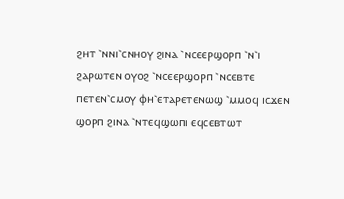ϩⲏⲧ ⳿ⲛⲛⲓ⳿ⲥⲛⲏⲟⲩ ϩⲓⲛⲁ ⳿ⲛⲥⲉⲉⲣϣⲟⲣⲡ ⳿ⲛ⳿ⲓ ϩⲁⲣⲱⲧⲉⲛ ⲟⲩⲟϩ ⳿ⲛⲥⲉⲉⲣϣⲟⲣⲡ ⳿ⲛⲥⲉⲃⲧⲉ ⲡⲉⲧⲉⲛ⳿ⲥⲙⲟⲩ ⲫⲏ⳿ⲉⲧⲁⲣⲉⲧⲉⲛⲱϣ ⳿ⲙⲙⲟϥ ⲓⲥϫⲉⲛ ϣⲟⲣⲡ ϩⲓⲛⲁ ⳿ⲛⲧⲉϥϣⲱⲡⲓ ⲉϥⲥⲉⲃⲧⲱⲧ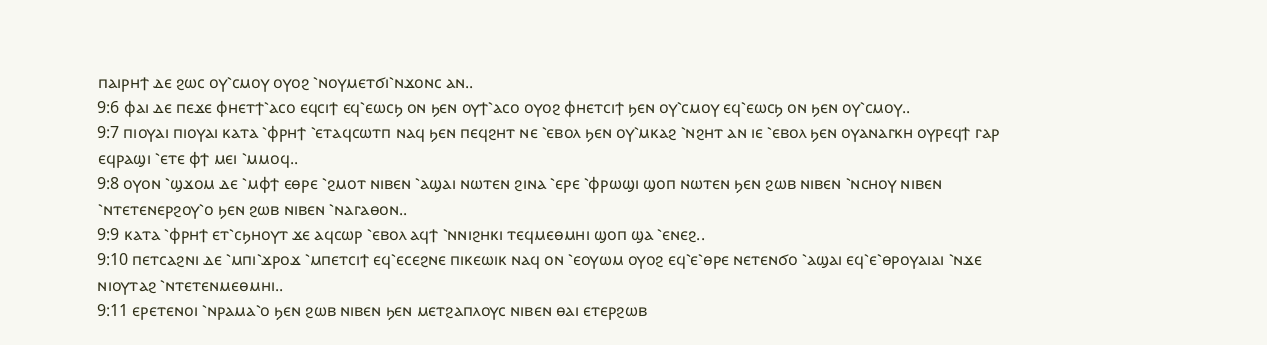ⲡⲁⲓⲣⲏϯ ⲇⲉ ϩⲱⲥ ⲟⲩ⳿ⲥⲙⲟⲩ ⲟⲩⲟϩ ⳿ⲛⲟⲩⲙⲉⲧϭⲓ⳿ⲛϫⲟⲛⲥ ⲁⲛ..
9:6 ⲫⲁⲓ ⲇⲉ ⲡⲉϫⲉ ⲫⲏⲉⲧϯ⳿ⲁⲥⲟ ⲉϥⲥⲓϯ ⲉϥ⳿ⲉⲱⲥϧ ⲟⲛ ϧⲉⲛ ⲟⲩϯ⳿ⲁⲥⲟ ⲟⲩⲟϩ ⲫⲏⲉⲧⲥⲓϯ ϧⲉⲛ ⲟⲩ⳿ⲥⲙⲟⲩ ⲉϥ⳿ⲉⲱⲥϧ ⲟⲛ ϧⲉⲛ ⲟⲩ⳿ⲥⲙⲟⲩ..
9:7 ⲡⲓⲟⲩⲁⲓ ⲡⲓⲟⲩⲁⲓ ⲕⲁⲧⲁ ⳿ⲫⲣⲏϯ ⳿ⲉⲧⲁϥⲥⲱⲧⲡ ⲛⲁϥ ϧⲉⲛ ⲡⲉϥϩⲏⲧ ⲛⲉ ⳿ⲉⲃⲟⲗ ϧⲉⲛ ⲟⲩ⳿ⲙⲕⲁϩ ⳿ⲛϩⲏⲧ ⲁⲛ ⲓⲉ ⳿ⲉⲃⲟⲗ ϧⲉⲛ ⲟⲩⲁⲛⲁⲅⲕⲏ ⲟⲩⲣⲉϥϯ ⲅⲁⲣ ⲉϥⲣⲁϣⲓ ⳿ⲉⲧⲉ ⲫϯ ⲙⲉⲓ ⳿ⲙⲙⲟϥ..
9:8 ⲟⲩⲟⲛ ⳿ϣϫⲟⲙ ⲇⲉ ⳿ⲙⲫϯ ⲉⲑⲣⲉ ⳿ϩⲙⲟⲧ ⲛⲓⲃⲉⲛ ⳿ⲁϣⲁⲓ ⲛⲱⲧⲉⲛ ϩⲓⲛⲁ ⳿ⲉⲣⲉ ⳿ⲫⲣⲱϣⲓ ϣⲟⲡ ⲛⲱⲧⲉⲛ ϧⲉⲛ ϩⲱⲃ ⲛⲓⲃⲉⲛ ⳿ⲛⲥⲏⲟⲩ ⲛⲓⲃⲉⲛ ⳿ⲛⲧⲉⲧⲉⲛⲉⲣϩⲟⲩ⳿ⲟ ϧⲉⲛ ϩⲱⲃ ⲛⲓⲃⲉⲛ ⳿ⲛⲁⲅⲁⲑⲟⲛ..
9:9 ⲕⲁⲧⲁ ⳿ⲫⲣⲏϯ ⲉⲧ⳿ⲥϧⲏⲟⲩⲧ ϫⲉ ⲁϥⲥⲱⲣ ⳿ⲉⲃⲟⲗ ⲁϥϯ ⳿ⲛⲛⲓϩⲏⲕⲓ ⲧⲉϥⲙⲉⲑⲙⲏⲓ ϣⲟⲡ ϣⲁ ⳿ⲉⲛⲉϩ..
9:10 ⲡⲉⲧⲥⲁϩⲛⲓ ⲇⲉ ⳿ⲙⲡⲓ⳿ϫⲣⲟϫ ⳿ⲙⲡⲉⲧⲥⲓϯ ⲉϥ⳿ⲉⲥⲉϩⲛⲉ ⲡⲓⲕⲉⲱⲓⲕ ⲛⲁϥ ⲟⲛ ⳿ⲉⲟⲩⲱⲙ ⲟⲩⲟϩ ⲉϥ⳿ⲉ⳿ⲑⲣⲉ ⲛⲉⲧⲉⲛϭⲟ ⳿ⲁϣⲁⲓ ⲉϥ⳿ⲉ⳿ⲑⲣⲟⲩⲁⲓⲁⲓ ⳿ⲛϫⲉ ⲛⲓⲟⲩⲧⲁϩ ⳿ⲛⲧⲉⲧⲉⲛⲙⲉⲑⲙⲏⲓ..
9:11 ⲉⲣⲉⲧⲉⲛⲟⲓ ⳿ⲛⲣⲁⲙⲁ⳿ⲟ ϧⲉⲛ ϩⲱⲃ ⲛⲓⲃⲉⲛ ϧⲉⲛ ⲙⲉⲧϩⲁⲡⲗⲟⲩⲥ ⲛⲓⲃⲉⲛ ⲑⲁⲓ ⲉⲧⲉⲣϩⲱⲃ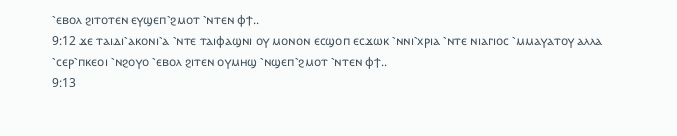⳿ⲉⲃⲟⲗ ϩⲓⲧⲟⲧⲉⲛ ⲉⲩϣⲉⲡ⳿ϩⲙⲟⲧ ⳿ⲛⲧⲉⲛ ⲫϯ..
9:12 ϫⲉ ⲧⲁⲓⲇⲓ⳿ⲁⲕⲟⲛⲓ⳿ⲁ ⳿ⲛⲧⲉ ⲧⲁⲓⲫⲁϣⲛⲓ ⲟⲩ ⲙⲟⲛⲟⲛ ⲉⲥϣⲟⲡ ⲉⲥϫⲱⲕ ⳿ⲛⲛⲓ⳿ⲭⲣⲓⲁ ⳿ⲛⲧⲉ ⲛⲓⲁⲅⲓⲟⲥ ⳿ⲙⲙⲁⲩⲁⲧⲟⲩ ⲁⲗⲗⲁ ⳿ⲥⲉⲣ⳿ⲡⲕⲉⲟⲓ ⳿ⲛϩⲟⲩⲟ ⳿ⲉⲃⲟⲗ ϩⲓⲧⲉⲛ ⲟⲩⲙⲏϣ ⳿ⲛϣⲉⲡ⳿ϩⲙⲟⲧ ⳿ⲛⲧⲉⲛ ⲫϯ..
9:13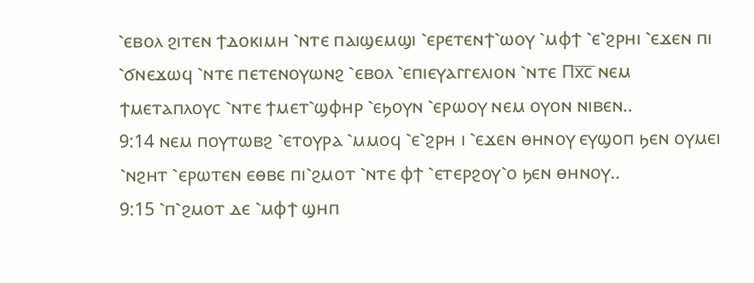⳿ⲉⲃⲟⲗ ϩⲓⲧⲉⲛ ϯⲇⲟⲕⲓⲙⲏ ⳿ⲛⲧⲉ ⲡⲁⲓϣⲉⲙϣⲓ ⳿ⲉⲣⲉⲧⲉⲛϯ⳿ⲱⲟⲩ ⳿ⲙⲫϯ ⳿ⲉ⳿ϩⲣⲏⲓ ⳿ⲉϫⲉⲛ ⲡⲓ ⳿ϭⲛⲉϫⲱϥ ⳿ⲛⲧⲉ ⲡⲉⲧⲉⲛⲟⲩⲱⲛϩ ⳿ⲉⲃⲟⲗ ⳿ⲉⲡⲓⲉⲩⲁⲅⲅⲉⲗⲓⲟⲛ ⳿ⲛⲧⲉ Ⲡⲭ̅ⲥ̅ ⲛⲉⲙ ϯⲙⲉⲧⲁⲡⲗⲟⲩⲥ ⳿ⲛⲧⲉ ϯⲙⲉⲧ⳿ϣⲫⲏⲣ ⳿ⲉϧⲟⲩⲛ ⳿ⲉⲣⲱⲟⲩ ⲛⲉⲙ ⲟⲩⲟⲛ ⲛⲓⲃⲉⲛ..
9:14 ⲛⲉⲙ ⲡⲟⲩⲧⲱⲃϩ ⳿ⲉⲧⲟⲩⲣⲁ ⳿ⲙⲙⲟϥ ⳿ⲉ⳿ϩⲣⲏ ⲓ ⳿ⲉϫⲉⲛ ⲑⲏⲛⲟⲩ ⲉⲩϣⲟⲡ ϧⲉⲛ ⲟⲩⲙⲉⲓ ⳿ⲛϩⲏⲧ ⳿ⲉⲣⲱⲧⲉⲛ ⲉⲑⲃⲉ ⲡⲓ⳿ϩⲙⲟⲧ ⳿ⲛⲧⲉ ⲫϯ ⳿ⲉⲧⲉⲣϩⲟⲩ⳿ⲟ ϧⲉⲛ ⲑⲏⲛⲟⲩ..
9:15 ⳿ⲡ⳿ϩⲙⲟⲧ ⲇⲉ ⳿ⲙⲫϯ ϣⲏⲡ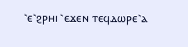⳿ⲉ⳿ϩⲣⲏⲓ ⳿ⲉϫⲉⲛ ⲧⲉϥⲇⲱⲣⲉ⳿ⲁ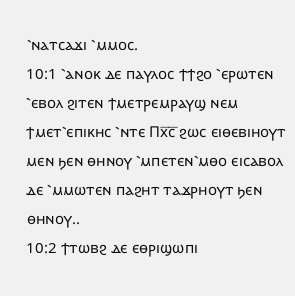⳿ⲛⲁⲧⲥⲁϫⲓ ⳿ⲙⲙⲟⲥ.
10:1 ⳿ⲁⲛⲟⲕ ⲇⲉ ⲡⲁⲩⲗⲟⲥ ϯϯϩⲟ ⳿ⲉⲣⲱⲧⲉⲛ ⳿ⲉⲃⲟⲗ ϩⲓⲧⲉⲛ ϯⲙⲉⲧⲣⲉⲙⲣⲁⲩϣ ⲛⲉⲙ ϯⲙⲉⲧ⳿ⲉⲡⲓⲕⲏⲥ ⳿ⲛⲧⲉ Ⲡⲭ̅ⲥ̅ ϩⲱⲥ ⲉⲓⲑⲉⲃⲓⲏⲟⲩⲧ ⲙⲉⲛ ϧⲉⲛ ⲑⲏⲛⲟⲩ ⳿ⲙⲡⲉⲧⲉⲛ⳿ⲙⲑⲟ ⲉⲓⲥⲁⲃⲟⲗ ⲇⲉ ⳿ⲙⲙⲱⲧⲉⲛ ⲡⲁϩⲏⲧ ⲧⲁϫⲣⲏⲟⲩⲧ ϧⲉⲛ ⲑⲏⲛⲟⲩ..
10:2 ϯⲧⲱⲃϩ ⲇⲉ ⲉⲑⲣⲓϣⲱⲡⲓ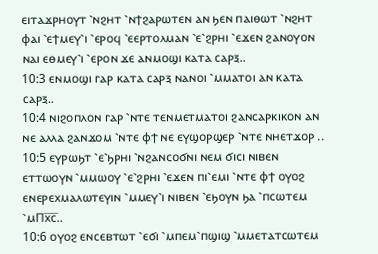ⲉⲓⲧⲁϫⲣⲏⲟⲩⲧ ⳿ⲛϩⲏⲧ ⳿ⲛϯϩⲁⲣⲱⲧⲉⲛ ⲁⲛ ϧⲉⲛ ⲡⲁⲓⲑⲱⲧ ⳿ⲛϩⲏⲧ ⲫⲁⲓ ⳿ⲉϯⲙⲉⲩ⳿ⲓ ⳿ⲉⲣⲟϥ ⳿ⲉⲉⲣⲧⲟⲗⲙⲁⲛ ⳿ⲉ⳿ϩⲣⲏⲓ ⳿ⲉϫⲉⲛ ϩⲁⲛⲟⲩⲟⲛ ⲛⲁⲓ ⲉⲑⲙⲉⲩ⳿ⲓ ⳿ⲉⲣⲟⲛ ϫⲉ ⲁⲛⲙⲟϣⲓ ⲕⲁⲧⲁ ⲥⲁⲣⲝ..
10:3 ⲉⲛⲙⲟϣⲓ ⲅⲁⲣ ⲕⲁⲧⲁ ⲥⲁⲣⲝ ⲛⲁⲛⲟⲓ ⳿ⲙⲙⲁⲧⲟⲓ ⲁⲛ ⲕⲁⲧⲁ ⲥⲁⲣⲝ..
10:4 ⲛⲓϩⲟⲡⲗⲟⲛ ⲅⲁⲣ ⳿ⲛⲧⲉ ⲧⲉⲛⲙⲉⲧⲙⲁⲧⲟⲓ ϩⲁⲛⲥⲁⲣⲕⲓⲕⲟⲛ ⲁⲛ ⲛⲉ ⲁⲗⲗⲁ ϩⲁⲛϫⲟⲙ ⳿ⲛⲧⲉ ⲫϯ ⲛⲉ ⲉⲩϣⲟⲣϣⲉⲣ ⳿ⲛⲧⲉ ⲛⲏⲉⲧϫⲟⲣ ..
10:5 ⲉⲩⲣⲱϧⲧ ⳿ⲉ⳿ϧⲣⲏⲓ ⳿ⲛϩⲁⲛⲥⲟϭⲛⲓ ⲛⲉⲙ ϭⲓⲥⲓ ⲛⲓⲃⲉⲛ ⲉⲧⲧⲱⲟⲩⲛ ⳿ⲙⲙⲱⲟⲩ ⳿ⲉ⳿ϩⲣⲏⲓ ⳿ⲉϫⲉⲛ ⲡⲓ⳿ⲉⲙⲓ ⳿ⲛⲧⲉ ⲫϯ ⲟⲩⲟϩ ⲉⲛⲉⲣⲉⲭⲙⲁⲗⲱⲧⲉⲩⲓⲛ ⳿ⲙⲙⲉⲩ⳿ⲓ ⲛⲓⲃⲉⲛ ⳿ⲉϧⲟⲩⲛ ϧⲁ ⳿ⲡⲥⲱⲧⲉⲙ ⳿ⲙⲠⲭ̅ⲥ̅..
10:6 ⲟⲩⲟϩ ⲉⲛⲥⲉⲃⲧⲱⲧ ⳿ⲉϭⲓ ⳿ⲙⲡⲉⲙ⳿ⲡϣⲓϣ ⳿ⲙⲙⲉⲧⲁⲧⲥⲱⲧⲉⲙ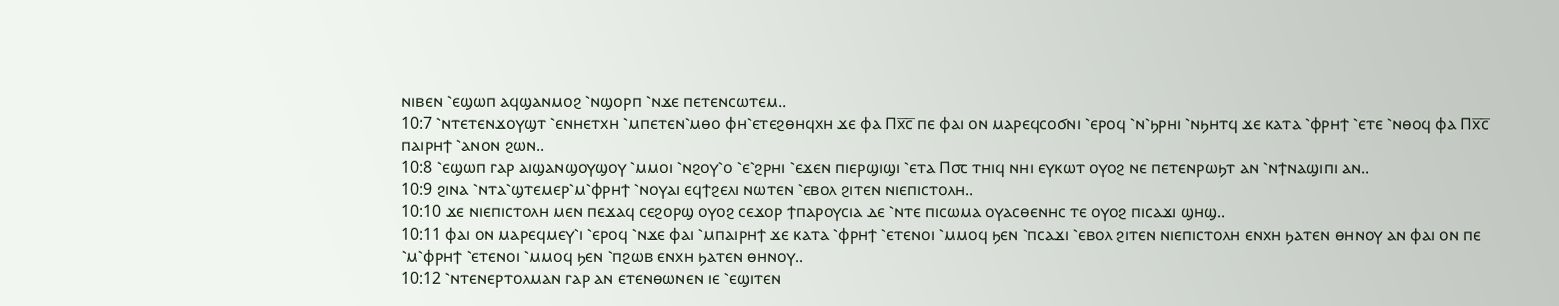ⲛⲓⲃⲉⲛ ⳿ⲉϣⲱⲡ ⲁϥϣⲁⲛⲙⲟϩ ⳿ⲛϣⲟⲣⲡ ⳿ⲛϫⲉ ⲡⲉⲧⲉⲛⲥⲱⲧⲉⲙ..
10:7 ⳿ⲛⲧⲉⲧⲉⲛϫⲟⲩϣⲧ ⳿ⲉⲛⲏⲉⲧⲭⲏ ⳿ⲙⲡⲉⲧⲉⲛ⳿ⲙⲑⲟ ⲫⲏ⳿ⲉⲧⲉϩⲑⲏϥⲭⲏ ϫⲉ ⲫⲁ Ⲡⲭ̅ⲥ̅ ⲡⲉ ⲫⲁⲓ ⲟⲛ ⲙⲁⲣⲉϥⲥⲟϭⲛⲓ ⳿ⲉⲣⲟϥ ⳿ⲛ⳿ϧⲣⲏⲓ ⳿ⲛϧⲏⲧϥ ϫⲉ ⲕⲁⲧⲁ ⳿ⲫⲣⲏϯ ⳿ⲉⲧⲉ ⳿ⲛⲑⲟϥ ⲫⲁ Ⲡⲭ̅ⲥ̅ ⲡⲁⲓⲣⲏϯ ⳿ⲁⲛⲟⲛ ϩⲱⲛ..
10:8 ⳿ⲉϣⲱⲡ ⲅⲁⲣ ⲁⲓϣⲁⲛϣⲟⲩϣⲟⲩ ⳿ⲙⲙⲟⲓ ⳿ⲛϩⲟⲩ⳿ⲟ ⳿ⲉ⳿ϩⲣⲏⲓ ⳿ⲉϫⲉⲛ ⲡⲓⲉⲣϣⲓϣⲓ ⳿ⲉⲧⲁ Ⲡ⳪ ⲧⲏⲓϥ ⲛⲏⲓ ⲉⲩⲕⲱⲧ ⲟⲩⲟϩ ⲛⲉ ⲡⲉⲧⲉⲛⲣⲱϧⲧ ⲁⲛ ⳿ⲛϯⲛⲁϣⲓⲡⲓ ⲁⲛ..
10:9 ϩⲓⲛⲁ ⳿ⲛⲧⲁ⳿ϣⲧⲉⲙⲉⲣ⳿ⲙ⳿ⲫⲣⲏϯ ⳿ⲛⲟⲩⲁⲓ ⲉϥϯϩⲉⲗⲓ ⲛⲱⲧⲉⲛ ⳿ⲉⲃⲟⲗ ϩⲓⲧⲉⲛ ⲛⲓⲉⲡⲓⲥⲧⲟⲗⲏ..
10:10 ϫⲉ ⲛⲓⲉⲡⲓⲥⲧⲟⲗⲏ ⲙⲉⲛ ⲡⲉϫⲁϥ ⲥⲉϩⲟⲣϣ ⲟⲩⲟϩ ⲥⲉϫⲟⲣ ϯⲡⲁⲣⲟⲩⲥⲓⲁ ⲇⲉ ⳿ⲛⲧⲉ ⲡⲓⲥⲱⲙⲁ ⲟⲩⲁⲥⲑⲉⲛⲏⲥ ⲧⲉ ⲟⲩⲟϩ ⲡⲓⲥⲁϫⲓ ϣⲏϣ..
10:11 ⲫⲁⲓ ⲟⲛ ⲙⲁⲣⲉϥⲙⲉⲩ⳿ⲓ ⳿ⲉⲣⲟϥ ⳿ⲛϫⲉ ⲫⲁⲓ ⳿ⲙⲡⲁⲓⲣⲏϯ ϫⲉ ⲕⲁⲧⲁ ⳿ⲫⲣⲏϯ ⳿ⲉⲧⲉⲛⲟⲓ ⳿ⲙⲙⲟϥ ϧⲉⲛ ⳿ⲡⲥⲁϫⲓ ⳿ⲉⲃⲟⲗ ϩⲓⲧⲉⲛ ⲛⲓⲉⲡⲓⲥⲧⲟⲗⲏ ⲉⲛⲭⲏ ϧⲁⲧⲉⲛ ⲑⲏⲛⲟⲩ ⲁⲛ ⲫⲁⲓ ⲟⲛ ⲡⲉ ⳿ⲙ⳿ⲫⲣⲏϯ ⳿ⲉⲧⲉⲛⲟⲓ ⳿ⲙⲙⲟϥ ϧⲉⲛ ⳿ⲡϩⲱⲃ ⲉⲛⲭⲏ ϧⲁⲧⲉⲛ ⲑⲏⲛⲟⲩ..
10:12 ⳿ⲛⲧⲉⲛⲉⲣⲧⲟⲗⲙⲁⲛ ⲅⲁⲣ ⲁⲛ ⲉⲧⲉⲛⲑⲱⲛⲉⲛ ⲓⲉ ⳿ⲉϣⲓⲧⲉⲛ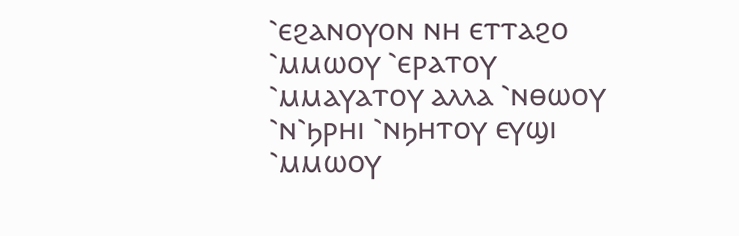⳿ⲉϩⲁⲛⲟⲩⲟⲛ ⲛⲏ ⲉⲧⲧⲁϩⲟ ⳿ⲙⲙⲱⲟⲩ ⳿ⲉⲣⲁⲧⲟⲩ ⳿ⲙⲙⲁⲩⲁⲧⲟⲩ ⲁⲗⲗⲁ ⳿ⲛⲑⲱⲟⲩ ⳿ⲛ⳿ϧⲣⲏⲓ ⳿ⲛϧⲏⲧⲟⲩ ⲉⲩϣⲓ ⳿ⲙⲙⲱⲟⲩ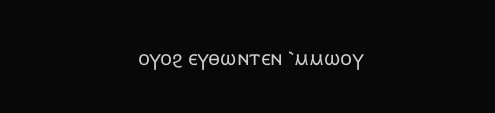ⲟⲩⲟϩ ⲉⲩⲑⲱⲛⲧⲉⲛ ⳿ⲙⲙⲱⲟⲩ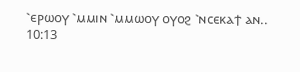⳿ⲉⲣⲱⲟⲩ ⳿ⲙⲙⲓⲛ ⳿ⲙⲙⲱⲟⲩ ⲟⲩⲟϩ ⳿ⲛⲥⲉⲕⲁϯ ⲁⲛ..
10:13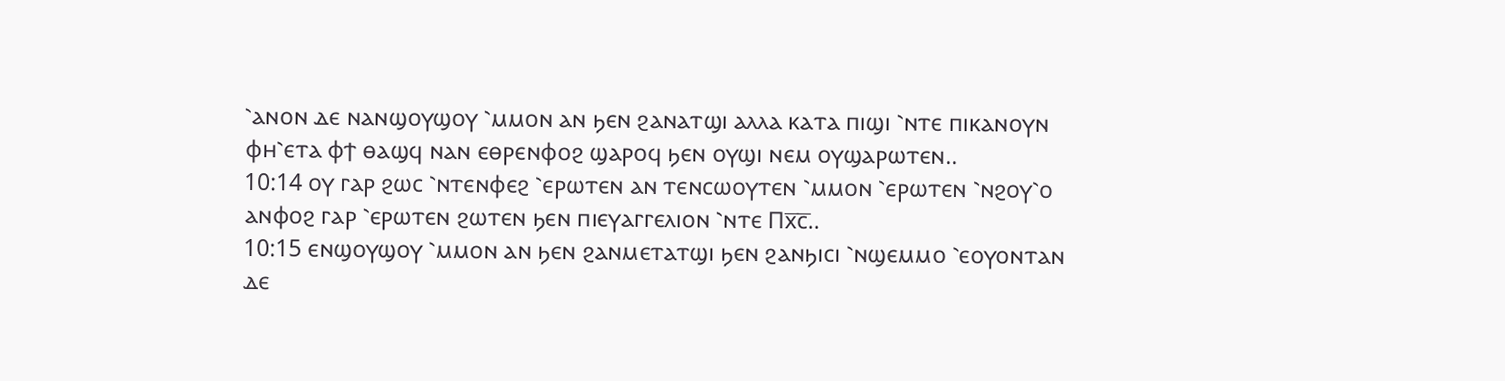⳿ⲁⲛⲟⲛ ⲇⲉ ⲛⲁⲛϣⲟⲩϣⲟⲩ ⳿ⲙⲙⲟⲛ ⲁⲛ ϧⲉⲛ ϩⲁⲛⲁⲧϣⲓ ⲁⲗⲗⲁ ⲕⲁⲧⲁ ⲡⲓϣⲓ ⳿ⲛⲧⲉ ⲡⲓⲕⲁⲛⲟⲩⲛ ⲫⲏ⳿ⲉⲧⲁ ⲫϯ ⲑⲁϣϥ ⲛⲁⲛ ⲉⲑⲣⲉⲛⲫⲟϩ ϣⲁⲣⲟϥ ϧⲉⲛ ⲟⲩϣⲓ ⲛⲉⲙ ⲟⲩϣⲁⲣⲱⲧⲉⲛ..
10:14 ⲟⲩ ⲅⲁⲣ ϩⲱⲥ ⳿ⲛⲧⲉⲛⲫⲉϩ ⳿ⲉⲣⲱⲧⲉⲛ ⲁⲛ ⲧⲉⲛⲥⲱⲟⲩⲧⲉⲛ ⳿ⲙⲙⲟⲛ ⳿ⲉⲣⲱⲧⲉⲛ ⳿ⲛϩⲟⲩ⳿ⲟ ⲁⲛⲫⲟϩ ⲅⲁⲣ ⳿ⲉⲣⲱⲧⲉⲛ ϩⲱⲧⲉⲛ ϧⲉⲛ ⲡⲓⲉⲩⲁⲅⲅⲉⲗⲓⲟⲛ ⳿ⲛⲧⲉ Ⲡⲭ̅ⲥ̅..
10:15 ⲉⲛϣⲟⲩϣⲟⲩ ⳿ⲙⲙⲟⲛ ⲁⲛ ϧⲉⲛ ϩⲁⲛⲙⲉⲧⲁⲧϣⲓ ϧⲉⲛ ϩⲁⲛϧⲓⲥⲓ ⳿ⲛϣⲉⲙⲙⲟ ⳿ⲉⲟⲩⲟⲛⲧⲁⲛ ⲇⲉ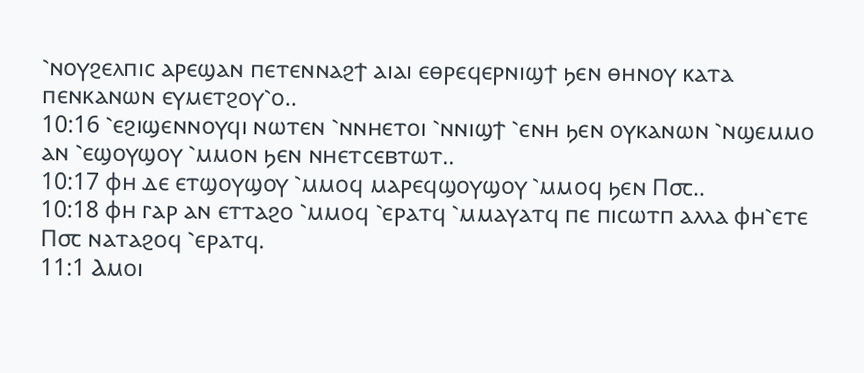⳿ⲛⲟⲩϩⲉⲗⲡⲓⲥ ⲁⲣⲉϣⲁⲛ ⲡⲉⲧⲉⲛⲛⲁϩϯ ⲁⲓⲁⲓ ⲉⲑⲣⲉϥⲉⲣⲛⲓϣϯ ϧⲉⲛ ⲑⲏⲛⲟⲩ ⲕⲁⲧⲁ ⲡⲉⲛⲕⲁⲛⲱⲛ ⲉⲩⲙⲉⲧϩⲟⲩ⳿ⲟ..
10:16 ⳿ⲉϩⲓϣⲉⲛⲛⲟⲩϥⲓ ⲛⲱⲧⲉⲛ ⳿ⲛⲛⲏⲉⲧⲟⲓ ⳿ⲛⲛⲓϣϯ ⳿ⲉⲛⲏ ϧⲉⲛ ⲟⲩⲕⲁⲛⲱⲛ ⳿ⲛϣⲉⲙⲙⲟ ⲁⲛ ⳿ⲉϣⲟⲩϣⲟⲩ ⳿ⲙⲙⲟⲛ ϧⲉⲛ ⲛⲏⲉⲧⲥⲉⲃⲧⲱⲧ..
10:17 ⲫⲏ ⲇⲉ ⲉⲧϣⲟⲩϣⲟⲩ ⳿ⲙⲙⲟϥ ⲙⲁⲣⲉϥϣⲟⲩϣⲟⲩ ⳿ⲙⲙⲟϥ ϧⲉⲛ Ⲡ⳪..
10:18 ⲫⲏ ⲅⲁⲣ ⲁⲛ ⲉⲧⲧⲁϩⲟ ⳿ⲙⲙⲟϥ ⳿ⲉⲣⲁⲧϥ ⳿ⲙⲙⲁⲩⲁⲧϥ ⲡⲉ ⲡⲓⲥⲱⲧⲡ ⲁⲗⲗⲁ ⲫⲏ⳿ⲉⲧⲉ Ⲡ⳪ ⲛⲁⲧⲁϩⲟϥ ⳿ⲉⲣⲁⲧϥ.
11:1 Ⲁⲙⲟⲓ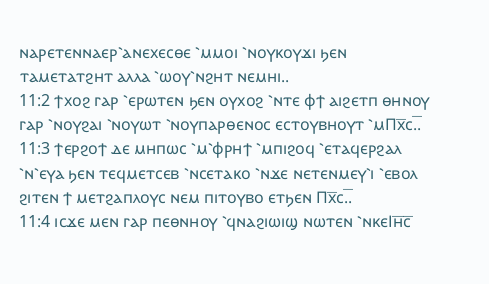ⲛⲁⲣⲉⲧⲉⲛⲛⲁⲉⲣ⳿ⲁⲛⲉⲭⲉⲥⲑⲉ ⳿ⲙⲙⲟⲓ ⳿ⲛⲟⲩⲕⲟⲩϫⲓ ϧⲉⲛ ⲧⲁⲙⲉⲧⲁⲧϩⲏⲧ ⲁⲗⲗⲁ ⳿ⲱⲟⲩ⳿ⲛϩⲏⲧ ⲛⲉⲙⲏⲓ..
11:2 ϯⲭⲟϩ ⲅⲁⲣ ⳿ⲉⲣⲱⲧⲉⲛ ϧⲉⲛ ⲟⲩⲭⲟϩ ⳿ⲛⲧⲉ ⲫϯ ⲁⲓϩⲉⲧⲡ ⲑⲏⲛⲟⲩ ⲅⲁⲣ ⳿ⲛⲟⲩϩⲁⲓ ⳿ⲛⲟⲩⲱⲧ ⳿ⲛⲟⲩⲡⲁⲣⲑⲉⲛⲟⲥ ⲉⲥⲧⲟⲩⲃⲏⲟⲩⲧ ⳿ⲙⲠⲭ̅ⲥ.̅.
11:3 ϯⲉⲣϩⲟϯ ⲇⲉ ⲙⲏⲡⲱⲥ ⳿ⲙ⳿ⲫⲣⲏϯ ⳿ⲙⲡⲓϩⲟϥ ⳿ⲉⲧⲁϥⲉⲣϩⲁⲗ ⳿ⲛ⳿ⲉⲩⲁ ϧⲉⲛ ⲧⲉϥⲙⲉⲧⲥⲉⲃ ⳿ⲛⲥⲉⲧⲁⲕⲟ ⳿ⲛϫⲉ ⲛⲉⲧⲉⲛⲙⲉⲩ⳿ⲓ ⳿ⲉⲃⲟⲗ ϩⲓⲧⲉⲛ ϯ ⲙⲉⲧϩⲁⲡⲗⲟⲩⲥ ⲛⲉⲙ ⲡⲓⲧⲟⲩⲃⲟ ⲉⲧϧⲉⲛ Ⲡⲭ̅ⲥ.̅.
11:4 ⲓⲥϫⲉ ⲙⲉⲛ ⲅⲁⲣ ⲡⲉⲑⲛⲏⲟⲩ ⳿ϥⲛⲁϩⲓⲱⲓϣ ⲛⲱⲧⲉⲛ ⳿ⲛⲕⲉⲒⲏ̅ⲥ̅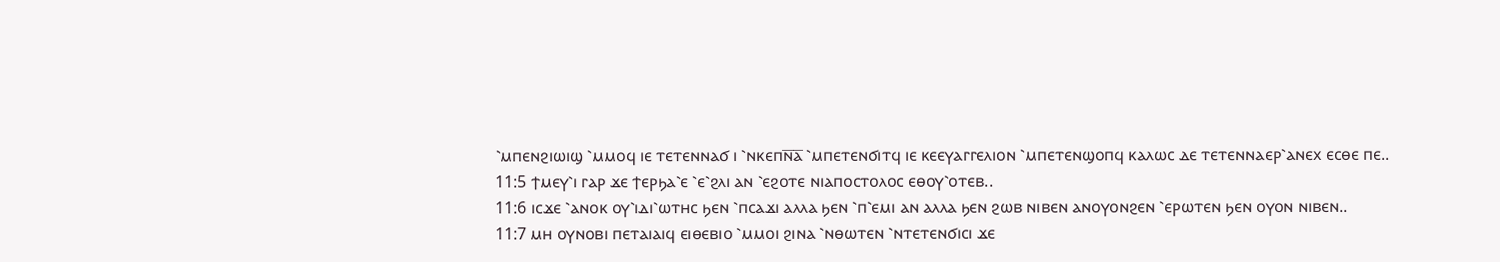⳿ⲙⲡⲉⲛϩⲓⲱⲓϣ ⳿ⲙⲙⲟϥ ⲓⲉ ⲧⲉⲧⲉⲛⲛⲁϭ ⲓ ⳿ⲛⲕⲉⲡⲛ̅ⲁ̅ ⳿ⲙⲡⲉⲧⲉⲛϭⲓⲧϥ ⲓⲉ ⲕⲉⲉⲩⲁⲅⲅⲉⲗⲓⲟⲛ ⳿ⲙⲡⲉⲧⲉⲛϣⲟⲡϥ ⲕⲁⲗⲱⲥ ⲇⲉ ⲧⲉⲧⲉⲛⲛⲁⲉⲣ⳿ⲁⲛⲉⲭ ⲉⲥⲑⲉ ⲡⲉ..
11:5 ϯⲙⲉⲩ⳿ⲓ ⲅⲁⲣ ϫⲉ ϯⲉⲣϧⲁ⳿ⲉ ⳿ⲉ⳿ϩⲗⲓ ⲁⲛ ⳿ⲉϩⲟⲧⲉ ⲛⲓⲁⲡⲟⲥⲧⲟⲗⲟⲥ ⲉⲑⲟⲩ⳿ⲟⲧⲉⲃ..
11:6 ⲓⲥϫⲉ ⳿ⲁⲛⲟⲕ ⲟⲩ⳿ⲓⲇⲓ⳿ⲱⲧⲏⲥ ϧⲉⲛ ⳿ⲡⲥⲁϫⲓ ⲁⲗⲗⲁ ϧⲉⲛ ⳿ⲡ⳿ⲉⲙⲓ ⲁⲛ ⲁⲗⲗⲁ ϧⲉⲛ ϩⲱⲃ ⲛⲓⲃⲉⲛ ⲁⲛⲟⲩⲟⲛϩⲉⲛ ⳿ⲉⲣⲱⲧⲉⲛ ϧⲉⲛ ⲟⲩⲟⲛ ⲛⲓⲃⲉⲛ..
11:7 ⲙⲏ ⲟⲩⲛⲟⲃⲓ ⲡⲉⲧⲁⲓⲁⲓϥ ⲉⲓⲑⲉⲃⲓⲟ ⳿ⲙⲙⲟⲓ ϩⲓⲛⲁ ⳿ⲛⲑⲱⲧⲉⲛ ⳿ⲛⲧⲉⲧⲉⲛϭⲓⲥⲓ ϫⲉ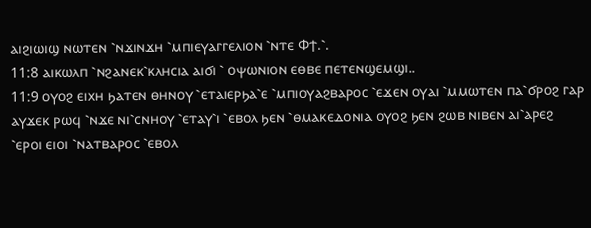ⲁⲓϩⲓⲱⲓϣ ⲛⲱⲧⲉⲛ ⳿ⲛϫⲓⲛϫⲏ ⳿ⲙⲡⲓⲉⲩⲁⲅⲅⲉⲗⲓⲟⲛ ⳿ⲛⲧⲉ Ⲫϯ.⳿.
11:8 ⲁⲓⲕⲱⲗⲡ ⳿ⲛϩⲁⲛⲉⲕ⳿ⲕⲗⲏⲥⲓⲁ ⲁⲓϭⲓ ⳿ ⲟⲯⲱⲛⲓⲟⲛ ⲉⲑⲃⲉ ⲡⲉⲧⲉⲛϣⲉⲙϣⲓ..
11:9 ⲟⲩⲟϩ ⲉⲓⲭⲏ ϧⲁⲧⲉⲛ ⲑⲏⲛⲟⲩ ⳿ⲉⲧⲁⲓⲉⲣϧⲁ⳿ⲉ ⳿ⲙⲡⲓⲟⲩⲁϩⲃⲁⲣⲟⲥ ⳿ⲉϫⲉⲛ ⲟⲩⲁⲓ ⳿ⲙⲙⲱⲧⲉⲛ ⲡⲁ⳿ϭⲣⲟϩ ⲅⲁⲣ ⲁⲩϫⲉⲕ ⲣⲱϥ ⳿ⲛϫⲉ ⲛⲓ⳿ⲥⲛⲏⲟⲩ ⳿ⲉⲧⲁⲩ⳿ⲓ ⳿ⲉⲃⲟⲗ ϧⲉⲛ ⳿ⲑⲙⲁⲕⲉⲇⲟⲛⲓⲁ ⲟⲩⲟϩ ϧⲉⲛ ϩⲱⲃ ⲛⲓⲃⲉⲛ ⲁⲓ⳿ⲁⲣⲉϩ ⳿ⲉⲣⲟⲓ ⲉⲓⲟⲓ ⳿ⲛⲁⲧⲃⲁⲣⲟⲥ ⳿ⲉⲃⲟⲗ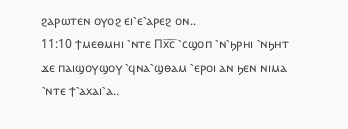ϩⲁⲣⲱⲧⲉⲛ ⲟⲩⲟϩ ⲉⲓ⳿ⲉ⳿ⲁⲣⲉϩ ⲟⲛ..
11:10 ϯⲙⲉⲑⲙⲏⲓ ⳿ⲛⲧⲉ Ⲡⲭ̅ⲥ̅ ⳿ⲥϣⲟⲡ ⳿ⲛ⳿ϧⲣⲏⲓ ⳿ⲛϧⲏⲧ ϫⲉ ⲡⲁⲓϣⲟⲩϣⲟⲩ ⳿ϥⲛⲁ⳿ϣⲑⲁⲙ ⳿ⲉⲣⲟⲓ ⲁⲛ ϧⲉⲛ ⲛⲓⲙⲁ ⳿ⲛⲧⲉ ϯ⳿ⲁⲭⲁⲓ⳿ⲁ..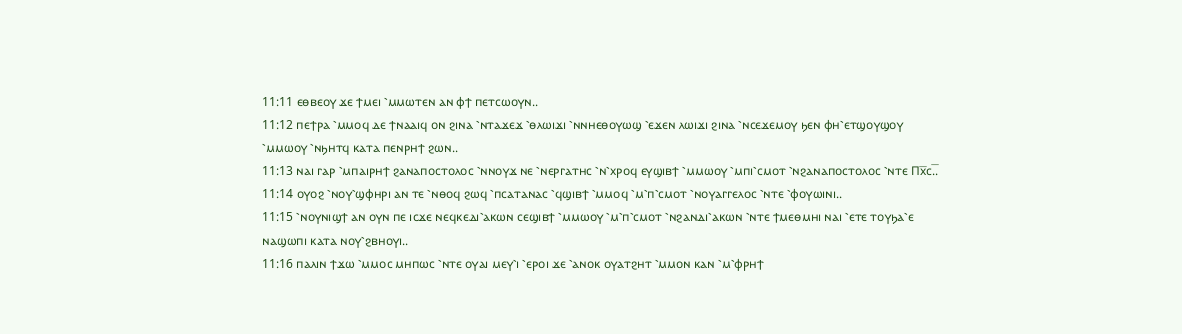11:11 ⲉⲑⲃⲉⲟⲩ ϫⲉ ϯⲙⲉⲓ ⳿ⲙⲙⲱⲧⲉⲛ ⲁⲛ ⲫϯ ⲡⲉⲧⲥⲱⲟⲩⲛ..
11:12 ⲡⲉϯⲣⲁ ⳿ⲙⲙⲟϥ ⲇⲉ ϯⲛⲁⲁⲓϥ ⲟⲛ ϩⲓⲛⲁ ⳿ⲛⲧⲁϫⲉϫ ⳿ⲑⲗⲱⲓϫⲓ ⳿ⲛⲛⲏⲉⲑⲟⲩⲱϣ ⳿ⲉϫⲉⲛ ⲗⲱⲓϫⲓ ϩⲓⲛⲁ ⳿ⲛⲥⲉϫⲉⲙⲟⲩ ϧⲉⲛ ⲫⲏ⳿ⲉⲧϣⲟⲩϣⲟⲩ ⳿ⲙⲙⲱⲟⲩ ⳿ⲛϧⲏⲧϥ ⲕⲁⲧⲁ ⲡⲉⲛⲣⲏϯ ϩⲱⲛ..
11:13 ⲛⲁⲓ ⲅⲁⲣ ⳿ⲙⲡⲁⲓⲣⲏϯ ϩⲁⲛⲁⲡⲟⲥⲧⲟⲗⲟⲥ ⳿ⲛⲛⲟⲩϫ ⲛⲉ ⳿ⲛⲉⲣⲅⲁⲧⲏⲥ ⳿ⲛ⳿ⲭⲣⲟϥ ⲉⲩϣⲓⲃϯ ⳿ⲙⲙⲱⲟⲩ ⳿ⲙⲡⲓ⳿ⲥⲙⲟⲧ ⳿ⲛϩⲁⲛⲁⲡⲟⲥⲧⲟⲗⲟⲥ ⳿ⲛⲧⲉ Ⲡⲭ̅ⲥ.̅.
11:14 ⲟⲩⲟϩ ⳿ⲛⲟⲩ⳿ϣⲫⲏⲣⲓ ⲁⲛ ⲧⲉ ⳿ⲛⲑⲟϥ ϩⲱϥ ⳿ⲡⲥⲁⲧⲁⲛⲁⲥ ⳿ϥϣⲓⲃϯ ⳿ⲙⲙⲟϥ ⳿ⲙ⳿ⲡ⳿ⲥⲙⲟⲧ ⳿ⲛⲟⲩⲁⲅⲅⲉⲗⲟⲥ ⳿ⲛⲧⲉ ⳿ⲫⲟⲩⲱⲓⲛⲓ..
11:15 ⳿ⲛⲟⲩⲛⲓϣϯ ⲁⲛ ⲟⲩⲛ ⲡⲉ ⲓⲥϫⲉ ⲛⲉϥⲕⲉⲇⲓ⳿ⲁⲕⲱⲛ ⲥⲉϣⲓⲃϯ ⳿ⲙⲙⲱⲟⲩ ⳿ⲙ⳿ⲡ⳿ⲥⲙⲟⲧ ⳿ⲛϩⲁⲛⲇⲓ⳿ⲁⲕⲱⲛ ⳿ⲛⲧⲉ ϯⲙⲉⲑⲙⲏⲓ ⲛⲁⲓ ⳿ⲉⲧⲉ ⲧⲟⲩϧⲁ⳿ⲉ ⲛⲁϣⲱⲡⲓ ⲕⲁⲧⲁ ⲛⲟⲩ⳿ϩⲃⲏⲟⲩⲓ..
11:16 ⲡⲁⲗⲓⲛ ϯϫⲱ ⳿ⲙⲙⲟⲥ ⲙⲏⲡⲱⲥ ⳿ⲛⲧⲉ ⲟⲩⲁⲓ ⲙⲉⲩ⳿ⲓ ⳿ⲉⲣⲟⲓ ϫⲉ ⳿ⲁⲛⲟⲕ ⲟⲩⲁⲧϩⲏⲧ ⳿ⲙⲙⲟⲛ ⲕⲁⲛ ⳿ⲙ⳿ⲫⲣⲏϯ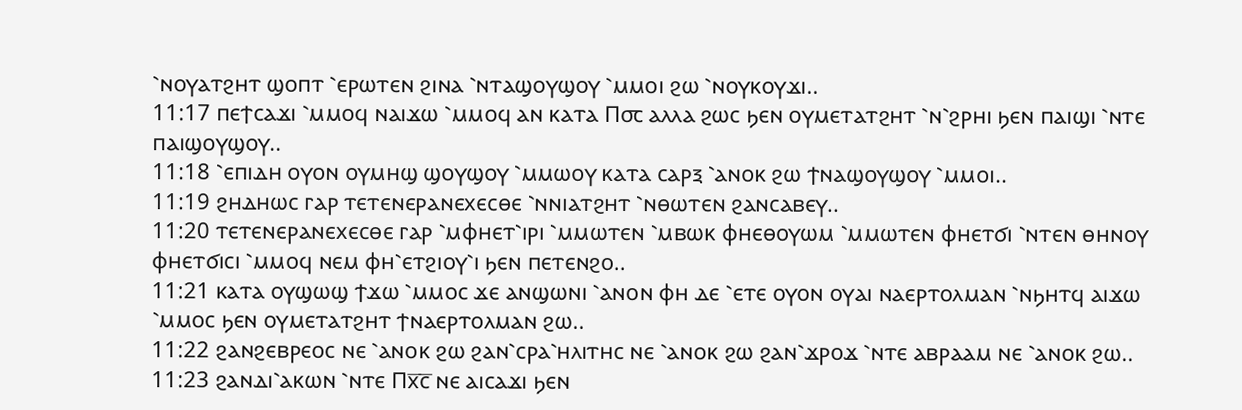⳿ⲛⲟⲩⲁⲧϩⲏⲧ ϣⲟⲡⲧ ⳿ⲉⲣⲱⲧⲉⲛ ϩⲓⲛⲁ ⳿ⲛⲧⲁϣⲟⲩϣⲟⲩ ⳿ⲙⲙⲟⲓ ϩⲱ ⳿ⲛⲟⲩⲕⲟⲩϫⲓ..
11:17 ⲡⲉϯⲥⲁϫⲓ ⳿ⲙⲙⲟϥ ⲛⲁⲓϫⲱ ⳿ⲙⲙⲟϥ ⲁⲛ ⲕⲁⲧⲁ Ⲡ⳪ ⲁⲗⲗⲁ ϩⲱⲥ ϧⲉⲛ ⲟⲩⲙⲉⲧⲁⲧϩⲏⲧ ⳿ⲛ⳿ϩⲣⲏⲓ ϧⲉⲛ ⲡⲁⲓϣⲓ ⳿ⲛⲧⲉ ⲡⲁⲓϣⲟⲩϣⲟⲩ..
11:18 ⳿ⲉⲡⲓⲇⲏ ⲟⲩⲟⲛ ⲟⲩⲙⲏϣ ϣⲟⲩϣⲟⲩ ⳿ⲙⲙⲱⲟⲩ ⲕⲁⲧⲁ ⲥⲁⲣⲝ ⳿ⲁⲛⲟⲕ ϩⲱ ϯⲛⲁϣⲟⲩϣⲟⲩ ⳿ⲙⲙⲟⲓ..
11:19 ϩⲏⲇⲏⲱⲥ ⲅⲁⲣ ⲧⲉⲧⲉⲛⲉⲣⲁⲛⲉⲭⲉⲥⲑⲉ ⳿ⲛⲛⲓⲁⲧϩⲏⲧ ⳿ⲛⲑⲱⲧⲉⲛ ϩⲁⲛⲥⲁⲃⲉⲩ..
11:20 ⲧⲉⲧⲉⲛⲉⲣⲁⲛⲉⲭⲉⲥⲑⲉ ⲅⲁⲣ ⳿ⲙⲫⲏⲉⲧ⳿ⲓⲣⲓ ⳿ⲙⲙⲱⲧⲉⲛ ⳿ⲙⲃⲱⲕ ⲫⲏⲉⲑⲟⲩⲱⲙ ⳿ⲙⲙⲱⲧⲉⲛ ⲫⲏⲉⲧϭⲓ ⳿ⲛⲧⲉⲛ ⲑⲏⲛⲟⲩ ⲫⲏⲉⲧϭⲓⲥⲓ ⳿ⲙⲙⲟϥ ⲛⲉⲙ ⲫⲏ⳿ⲉⲧϩⲓⲟⲩ⳿ⲓ ϧⲉⲛ ⲡⲉⲧⲉⲛϩⲟ..
11:21 ⲕⲁⲧⲁ ⲟⲩϣⲱϣ ϯϫⲱ ⳿ⲙⲙⲟⲥ ϫⲉ ⲁⲛϣⲱⲛⲓ ⳿ⲁⲛⲟⲛ ⲫⲏ ⲇⲉ ⳿ⲉⲧⲉ ⲟⲩⲟⲛ ⲟⲩⲁⲓ ⲛⲁⲉⲣⲧⲟⲗⲙⲁⲛ ⳿ⲛϧⲏⲧϥ ⲁⲓϫⲱ ⳿ⲙⲙⲟⲥ ϧⲉⲛ ⲟⲩⲙⲉⲧⲁⲧϩⲏⲧ ϯⲛⲁⲉⲣⲧⲟⲗⲙⲁⲛ ϩⲱ..
11:22 ϩⲁⲛϩⲉⲃⲣⲉⲟⲥ ⲛⲉ ⳿ⲁⲛⲟⲕ ϩⲱ ϩⲁⲛ⳿ⲥⲣⲁ⳿ⲏⲗⲓⲧⲏⲥ ⲛⲉ ⳿ⲁⲛⲟⲕ ϩⲱ ϩⲁⲛ⳿ϫⲣⲟϫ ⳿ⲛⲧⲉ ⲁⲃⲣⲁⲁⲙ ⲛⲉ ⳿ⲁⲛⲟⲕ ϩⲱ..
11:23 ϩⲁⲛⲇⲓ⳿ⲁⲕⲱⲛ ⳿ⲛⲧⲉ Ⲡⲭ̅ⲥ̅ ⲛⲉ ⲁⲓⲥⲁϫⲓ ϧⲉⲛ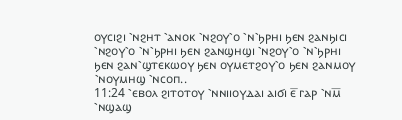ⲟⲩⲥⲓϩⲓ ⳿ⲛϩⲏⲧ ⳿ⲁⲛⲟⲕ ⳿ⲛϩⲟⲩ⳿ⲟ ⳿ⲛ⳿ϧⲣⲏⲓ ϧⲉⲛ ϩⲁⲛϧⲓⲥⲓ ⳿ⲛϩⲟⲩ⳿ⲟ ⳿ⲛ⳿ϧⲣⲏⲓ ϧⲉⲛ ϩⲁⲛϣⲏϣⲓ ⳿ⲛϩⲟⲩ⳿ⲟ ⳿ⲛ⳿ϧⲣⲏⲓ ϧⲉⲛ ϩⲁⲛ⳿ϣⲧⲉⲕⲱⲟⲩ ϧⲉⲛ ⲟⲩⲙⲉⲧϩⲟⲩ⳿ⲟ ϧⲉⲛ ϩⲁⲛⲙⲟⲩ ⳿ⲛⲟⲩⲙⲏϣ ⳿ⲛⲥⲟⲡ..
11:24 ⳿ⲉⲃⲟⲗ ϩⲓⲧⲟⲧⲟⲩ ⳿ⲛⲛⲓⲓⲟⲩⲇⲁⲓ ⲁⲓϭⲓ ⲉ̅ ⲅⲁⲣ ⳿ⲛⲙ̅ ⳿ⲛϣⲁϣ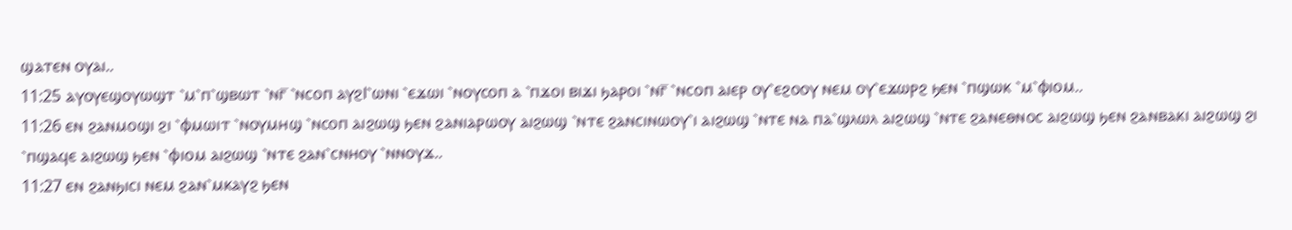ϣⲁⲧⲉⲛ ⲟⲩⲁⲓ..
11:25 ⲁⲩⲟⲩⲉϣⲟⲩⲱϣⲧ ⳿ⲙ⳿ⲡ⳿ϣⲃⲱⲧ ⳿ⲛⲅ̅ ⳿ⲛⲥⲟⲡ ⲁⲩϩⲒ⳿ⲱⲛⲓ ⳿ⲉϫⲱⲓ ⳿ⲛⲟⲩⲥⲟⲡ ⲁ ⳿ⲡϫⲟⲓ ⲃⲓϫⲓ ϧⲁⲣⲟⲓ ⳿ⲛⲅ̅ ⳿ⲛⲥⲟⲡ ⲁⲓⲉⲣ ⲟⲩ⳿ⲉϩⲟⲟⲩ ⲛⲉⲙ ⲟⲩ⳿ⲉϫⲱⲣϩ ϧⲉⲛ ⳿ⲡϣⲱⲕ ⳿ⲙ⳿ⲫⲓⲟⲙ..
11:26 ⲉⲛ ϩⲁⲛⲙⲟϣⲓ ϩⲓ ⳿ⲫⲙⲱⲓⲧ ⳿ⲛⲟⲩⲙⲏϣ ⳿ⲛⲥⲟⲡ ⲁⲓϩⲱϣ ϧⲉⲛ ϩⲁⲛⲓⲁⲣⲱⲟⲩ ⲁⲓϩⲱϣ ⳿ⲛⲧⲉ ϩⲁⲛⲥⲓⲛⲱⲟⲩ⳿ⲓ ⲁⲓϩⲱϣ ⳿ⲛⲧⲉ ⲛⲁ ⲡⲁ⳿ϣⲗⲱⲗ ⲁⲓϩⲱϣ ⳿ⲛⲧⲉ ϩⲁⲛⲉⲑⲛⲟⲥ ⲁⲓϩⲱϣ ϧⲉⲛ ϩⲁⲛⲃⲁⲕⲓ ⲁⲓϩⲱϣ ϩⲓ ⳿ⲡϣⲁϥⲉ ⲁⲓϩⲱϣ ϧⲉⲛ ⳿ⲫⲓⲟⲙ ⲁⲓϩⲱϣ ⳿ⲛⲧⲉ ϩⲁⲛ⳿ⲥⲛⲏⲟⲩ ⳿ⲛⲛⲟⲩϫ..
11:27 ⲉⲛ ϩⲁⲛϧⲓⲥⲓ ⲛⲉⲙ ϩⲁⲛ⳿ⲙⲕⲁⲩϩ ϧⲉⲛ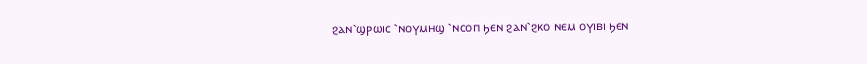ϩⲁⲛ⳿ϣⲣⲱⲓⲥ ⳿ⲛⲟⲩⲙⲏϣ ⳿ⲛⲥⲟⲡ ϧⲉⲛ ϩⲁⲛ⳿ϩⲕⲟ ⲛⲉⲙ ⲟⲩⲓⲃⲓ ϧⲉⲛ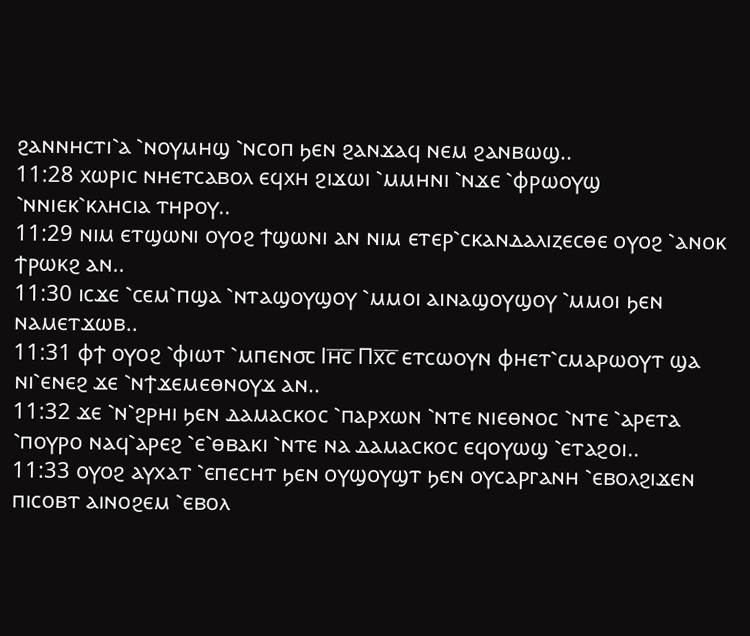ϩⲁⲛⲛⲏⲥⲧⲓ⳿ⲁ ⳿ⲛⲟⲩⲙⲏϣ ⳿ⲛⲥⲟⲡ ϧⲉⲛ ϩⲁⲛϫⲁϥ ⲛⲉⲙ ϩⲁⲛⲃⲱϣ..
11:28 ⲭⲱⲣⲓⲥ ⲛⲏⲉⲧⲥⲁⲃⲟⲗ ⲉϥⲭⲏ ϩⲓϫⲱⲓ ⳿ⲙⲙⲏⲛⲓ ⳿ⲛϫⲉ ⳿ⲫⲣⲱⲟⲩϣ ⳿ⲛⲛⲓⲉⲕ⳿ⲕⲗⲏⲥⲓⲁ ⲧⲏⲣⲟⲩ..
11:29 ⲛⲓⲙ ⲉⲧϣⲱⲛⲓ ⲟⲩⲟϩ ϯϣⲱⲛⲓ ⲁⲛ ⲛⲓⲙ ⲉⲧⲉⲣ⳿ⲥⲕⲁⲛⲇⲁⲗⲓⲍⲉⲥⲑⲉ ⲟⲩⲟϩ ⳿ⲁⲛⲟⲕ ϯⲣⲱⲕϩ ⲁⲛ..
11:30 ⲓⲥϫⲉ ⳿ⲥⲉⲙ⳿ⲡϣⲁ ⳿ⲛⲧⲁϣⲟⲩϣⲟⲩ ⳿ⲙⲙⲟⲓ ⲁⲓⲛⲁϣⲟⲩϣⲟⲩ ⳿ⲙⲙⲟⲓ ϧⲉⲛ ⲛⲁⲙⲉⲧϫⲱⲃ..
11:31 ⲫϯ ⲟⲩⲟϩ ⳿ⲫⲓⲱⲧ ⳿ⲙⲡⲉⲛ⳪ Ⲓⲏ̅ⲥ̅ Ⲡⲭ̅ⲥ̅ ⲉⲧⲥⲱⲟⲩⲛ ⲫⲏⲉⲧ⳿ⲥⲙⲁⲣⲱⲟⲩⲧ ϣⲁ ⲛⲓ⳿ⲉⲛⲉϩ ϫⲉ ⳿ⲛϯϫⲉⲙⲉⲑⲛⲟⲩϫ ⲁⲛ..
11:32 ϫⲉ ⳿ⲛ⳿ϩⲣⲏⲓ ϧⲉⲛ ⲇⲁⲙⲁⲥⲕⲟⲥ ⳿ⲡⲁⲣⲭⲱⲛ ⳿ⲛⲧⲉ ⲛⲓⲉⲑⲛⲟⲥ ⳿ⲛⲧⲉ ⳿ⲁⲣⲉⲧⲁ ⳿ⲡⲟⲩⲣⲟ ⲛⲁϥ⳿ⲁⲣⲉϩ ⳿ⲉ⳿ⲑⲃⲁⲕⲓ ⳿ⲛⲧⲉ ⲛⲁ ⲇⲁⲙⲁⲥⲕⲟⲥ ⲉϥⲟⲩⲱϣ ⳿ⲉⲧⲁϩⲟⲓ..
11:33 ⲟⲩⲟϩ ⲁⲩⲭⲁⲧ ⳿ⲉⲡⲉⲥⲏⲧ ϧⲉⲛ ⲟⲩϣⲟⲩϣⲧ ϧⲉⲛ ⲟⲩⲥⲁⲣⲅⲁⲛⲏ ⳿ⲉⲃⲟⲗϩⲓϫⲉⲛ ⲡⲓⲥⲟⲃⲧ ⲁⲓⲛⲟϩⲉⲙ ⳿ⲉⲃⲟⲗ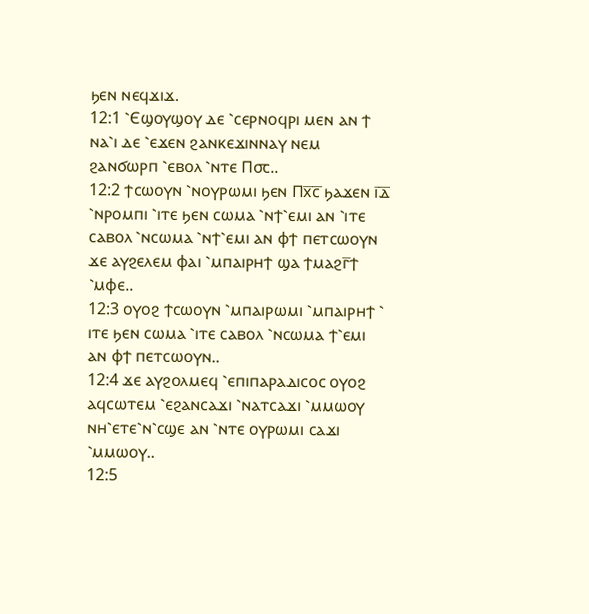ϧⲉⲛ ⲛⲉϥϫⲓϫ.
12:1 ⳿Ⲉϣⲟⲩϣⲟⲩ ⲇⲉ ⳿ⲥⲉⲣⲛⲟϥⲣⲓ ⲙⲉⲛ ⲁⲛ ϯ ⲛⲁ⳿ⲓ ⲇⲉ ⳿ⲉϫⲉⲛ ϩⲁⲛⲕⲉϫⲓⲛⲛⲁⲩ ⲛⲉⲙ ϩⲁⲛϭⲱⲣⲡ ⳿ⲉⲃⲟⲗ ⳿ⲛⲧⲉ Ⲡ⳪..
12:2 ϯⲥⲱⲟⲩⲛ ⳿ⲛⲟⲩⲣⲱⲙⲓ ϧⲉⲛ Ⲡⲭ̅ⲥ̅ ϧⲁϫⲉⲛ ⲓ̅ⲇ̅ ⳿ⲛⲣⲟⲙⲡⲓ ⳿ⲓⲧⲉ ϧⲉⲛ ⲥⲱⲙⲁ ⳿ⲛϯ⳿ⲉⲙⲓ ⲁⲛ ⳿ⲓⲧⲉ ⲥⲁⲃⲟⲗ ⳿ⲛⲥⲱⲙⲁ ⳿ⲛϯ⳿ⲉⲙⲓ ⲁⲛ ⲫϯ ⲡⲉⲧⲥⲱⲟⲩⲛ ϫⲉ ⲁⲩϩⲉⲗⲉⲙ ⲫⲁⲓ ⳿ⲙⲡⲁⲓⲣⲏϯ ϣⲁ ϯⲙⲁϩⲅ̅ϯ ⳿ⲙⲫⲉ..
12:3 ⲟⲩⲟϩ ϯⲥⲱⲟⲩⲛ ⳿ⲙⲡⲁⲓⲣⲱⲙⲓ ⳿ⲙⲡⲁⲓⲣⲏϯ ⳿ ⲓⲧⲉ ϧⲉⲛ ⲥⲱⲙⲁ ⳿ⲓⲧⲉ ⲥⲁⲃⲟⲗ ⳿ⲛⲥⲱⲙⲁ ϯ⳿ⲉⲙⲓ ⲁⲛ ⲫϯ ⲡⲉⲧⲥⲱⲟⲩⲛ..
12:4 ϫⲉ ⲁⲩϩⲟⲗⲙⲉϥ ⳿ⲉⲡⲓⲡⲁⲣⲁⲇⲓⲥⲟⲥ ⲟⲩⲟϩ ⲁϥⲥⲱⲧⲉⲙ ⳿ⲉϩⲁⲛⲥⲁϫⲓ ⳿ⲛⲁⲧⲥⲁϫⲓ ⳿ⲙⲙⲱⲟⲩ ⲛⲏ⳿ⲉⲧⲉ⳿ⲛ⳿ⲥϣⲉ ⲁⲛ ⳿ⲛⲧⲉ ⲟⲩⲣⲱⲙⲓ ⲥⲁϫⲓ ⳿ⲙⲙⲱⲟⲩ..
12:5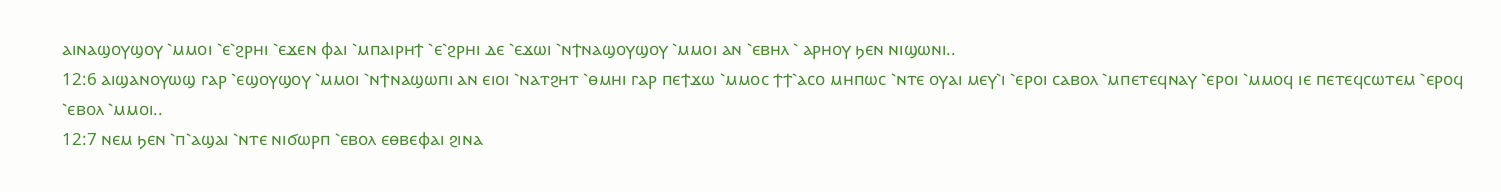ⲁⲓⲛⲁϣⲟⲩϣⲟⲩ ⳿ⲙⲙⲟⲓ ⳿ⲉ⳿ϩⲣⲏⲓ ⳿ⲉϫⲉⲛ ⲫⲁⲓ ⳿ⲙⲡⲁⲓⲣⲏϯ ⳿ⲉ⳿ϩⲣⲏⲓ ⲇⲉ ⳿ⲉϫⲱⲓ ⳿ⲛϯⲛⲁϣⲟⲩϣⲟⲩ ⳿ⲙⲙⲟⲓ ⲁⲛ ⳿ⲉⲃⲏⲗ ⳿ ⲁⲣⲏⲟⲩ ϧⲉⲛ ⲛⲓϣⲱⲛⲓ..
12:6 ⲁⲓϣⲁⲛⲟⲩⲱϣ ⲅⲁⲣ ⳿ⲉϣⲟⲩϣⲟⲩ ⳿ⲙⲙⲟⲓ ⳿ⲛϯⲛⲁϣⲱⲡⲓ ⲁⲛ ⲉⲓⲟⲓ ⳿ⲛⲁⲧϩⲏⲧ ⳿ⲑⲙⲏⲓ ⲅⲁⲣ ⲡⲉϯϫⲱ ⳿ⲙⲙⲟⲥ ϯϯ⳿ⲁⲥⲟ ⲙⲏⲡⲱⲥ ⳿ⲛⲧⲉ ⲟⲩⲁⲓ ⲙⲉⲩ⳿ⲓ ⳿ⲉⲣⲟⲓ ⲥⲁⲃⲟⲗ ⳿ⲙⲡⲉⲧⲉϥⲛⲁⲩ ⳿ⲉⲣⲟⲓ ⳿ⲙⲙⲟϥ ⲓⲉ ⲡⲉⲧⲉϥⲥⲱⲧⲉⲙ ⳿ⲉⲣⲟϥ ⳿ⲉⲃⲟⲗ ⳿ⲙⲙⲟⲓ..
12:7 ⲛⲉⲙ ϧⲉⲛ ⳿ⲡ⳿ⲁϣⲁⲓ ⳿ⲛⲧⲉ ⲛⲓϭⲱⲣⲡ ⳿ⲉⲃⲟⲗ ⲉⲑⲃⲉⲫⲁⲓ ϩⲓⲛⲁ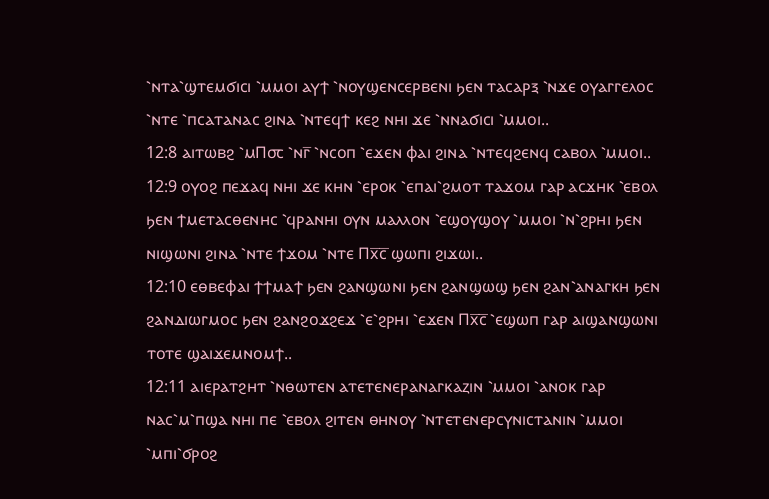⳿ⲛⲧⲁ⳿ϣⲧⲉⲙϭⲓⲥⲓ ⳿ⲙⲙⲟⲓ ⲁⲩϯ ⳿ⲛⲟⲩϣⲉⲛⲥⲉⲣⲃⲉⲛⲓ ϧⲉⲛ ⲧⲁⲥⲁⲣⲝ ⳿ⲛϫⲉ ⲟⲩⲁⲅⲅⲉⲗⲟⲥ ⳿ⲛⲧⲉ ⳿ⲡⲥⲁⲧⲁⲛⲁⲥ ϩⲓⲛⲁ ⳿ⲛⲧⲉϥϯ ⲕⲉϩ ⲛⲏⲓ ϫⲉ ⳿ⲛⲛⲁϭⲓⲥⲓ ⳿ⲙⲙⲟⲓ..
12:8 ⲁⲓⲧⲱⲃϩ ⳿ⲙⲠ⳪ ⳿ⲛⲅ̅ ⳿ⲛⲥⲟⲡ ⳿ⲉϫⲉⲛ ⲫⲁⲓ ϩⲓⲛⲁ ⳿ⲛⲧⲉϥϩⲉⲛϥ ⲥⲁⲃⲟⲗ ⳿ⲙⲙⲟⲓ..
12:9 ⲟⲩⲟϩ ⲡⲉϫⲁϥ ⲛⲏⲓ ϫⲉ ⲕⲏⲛ ⳿ⲉⲣⲟⲕ ⳿ⲉⲡⲁⲓ⳿ϩⲙⲟⲧ ⲧⲁϫⲟⲙ ⲅⲁⲣ ⲁⲥϫⲏⲕ ⳿ⲉⲃⲟⲗ ϧⲉⲛ ϯⲙⲉⲧⲁⲥⲑⲉⲛⲏⲥ ⳿ϥⲣⲁⲛⲏⲓ ⲟⲩⲛ ⲙⲁⲗⲗⲟⲛ ⳿ⲉϣⲟⲩϣⲟⲩ ⳿ⲙⲙⲟⲓ ⳿ⲛ⳿ϩⲣⲏⲓ ϧⲉⲛ ⲛⲓϣⲱⲛⲓ ϩⲓⲛⲁ ⳿ⲛⲧⲉ ϯϫⲟⲙ ⳿ⲛⲧⲉ Ⲡⲭ̅ⲥ̅ ϣⲱⲡⲓ ϩⲓϫⲱⲓ..
12:10 ⲉⲑⲃⲉⲫⲁⲓ ϯϯⲙⲁϯ ϧⲉⲛ ϩⲁⲛϣⲱⲛⲓ ϧⲉⲛ ϩⲁⲛϣⲱϣ ϧⲉⲛ ϩⲁⲛ⳿ⲁⲛⲁⲅⲕⲏ ϧⲉⲛ ϩⲁⲛⲇⲓⲱⲅⲙⲟⲥ ϧⲉⲛ ϩⲁⲛϩⲟϫϩⲉϫ ⳿ⲉ⳿ϩⲣⲏⲓ ⳿ⲉϫⲉⲛ Ⲡⲭ̅ⲥ̅ ⳿ⲉϣⲱⲡ ⲅⲁⲣ ⲁⲓϣⲁⲛϣⲱⲛⲓ ⲧⲟⲧⲉ ϣⲁⲓϫⲉⲙⲛⲟⲙϯ..
12:11 ⲁⲓⲉⲣⲁⲧϩⲏⲧ ⳿ⲛⲑⲱⲧⲉⲛ ⲁⲧⲉⲧⲉⲛⲉⲣⲁⲛⲁⲅⲕⲁⲍⲓⲛ ⳿ⲙⲙⲟⲓ ⳿ⲁⲛⲟⲕ ⲅⲁⲣ ⲛⲁⲥ⳿ⲙ⳿ⲡϣⲁ ⲛⲏⲓ ⲡⲉ ⳿ⲉⲃⲟⲗ ϩⲓⲧⲉⲛ ⲑⲏⲛⲟⲩ ⳿ⲛⲧⲉⲧⲉⲛⲉⲣⲥⲩⲛⲓⲥⲧⲁⲛⲓⲛ ⳿ⲙⲙⲟⲓ ⳿ⲙⲡⲓ⳿ϭⲣⲟϩ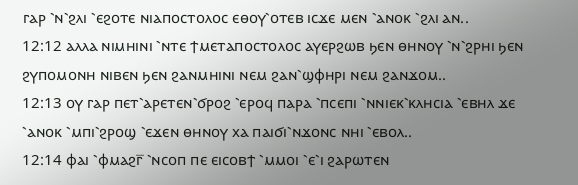ⲅⲁⲣ ⳿ⲛ⳿ϩⲗⲓ ⳿ⲉϩⲟⲧⲉ ⲛⲓⲁⲡⲟⲥⲧⲟⲗⲟⲥ ⲉⲑⲟⲩ⳿ⲟⲧⲉⲃ ⲓⲥϫⲉ ⲙⲉⲛ ⳿ⲁⲛⲟⲕ ⳿ϩⲗⲓ ⲁⲛ..
12:12 ⲁⲗⲗⲁ ⲛⲓⲙⲏⲓⲛⲓ ⳿ⲛⲧⲉ ϯⲙⲉⲧⲁⲡⲟⲥⲧⲟⲗⲟⲥ ⲁⲩⲉⲣϩⲱⲃ ϧⲉⲛ ⲑⲏⲛⲟⲩ ⳿ⲛ⳿ϩⲣⲏⲓ ϧⲉⲛ ϩⲩⲡⲟⲙⲟⲛⲏ ⲛⲓⲃⲉⲛ ϧⲉⲛ ϩⲁⲛⲙⲏⲓⲛⲓ ⲛⲉⲙ ϩⲁⲛ⳿ϣⲫⲏⲣⲓ ⲛⲉⲙ ϩⲁⲛϫⲟⲙ..
12:13 ⲟⲩ ⲅⲁⲣ ⲡⲉⲧ⳿ⲁⲣⲉⲧⲉⲛ⳿ϭⲣⲟϩ ⳿ⲉⲣⲟϥ ⲡⲁⲣⲁ ⳿ⲡⲥⲉⲡⲓ ⳿ⲛⲛⲓⲉⲕ⳿ⲕⲗⲏⲥⲓⲁ ⳿ⲉⲃⲏⲗ ϫⲉ ⳿ⲁⲛⲟⲕ ⳿ⲙⲡⲓ⳿ϩⲣⲟϣ ⳿ⲉϫⲉⲛ ⲑⲏⲛⲟⲩ ⲭⲁ ⲡⲁⲓϭⲓ⳿ⲛϫⲟⲛⲥ ⲛⲏⲓ ⳿ⲉⲃⲟⲗ..
12:14 ⲫⲁⲓ ⳿ⲫⲙⲁϩⲅ̅ ⳿ⲛⲥⲟⲡ ⲡⲉ ⲉⲓⲥⲟⲃϯ ⳿ⲙⲙⲟⲓ ⳿ⲉ⳿ⲓ ϩⲁⲣⲱⲧⲉⲛ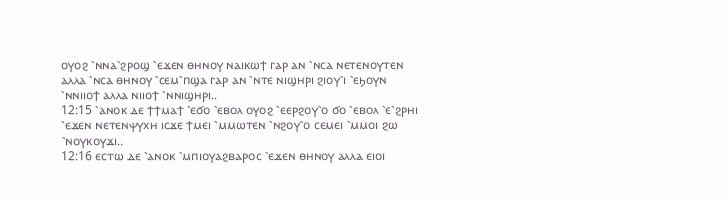ⲟⲩⲟϩ ⳿ⲛⲛⲁ⳿ϩⲣⲟϣ ⳿ⲉϫⲉⲛ ⲑⲏⲛⲟⲩ ⲛⲁⲓⲕⲱϯ ⲅⲁⲣ ⲁⲛ ⳿ⲛⲥⲁ ⲛⲉⲧⲉⲛⲟⲩⲧⲉⲛ ⲁⲗⲗⲁ ⳿ⲛⲥⲁ ⲑⲏⲛⲟⲩ ⳿ⲥⲉⲙ⳿ⲡϣⲁ ⲅⲁⲣ ⲁⲛ ⳿ⲛⲧⲉ ⲛⲓϣⲏⲣⲓ ϩⲓⲟⲩ⳿ⲓ ⳿ⲉϧⲟⲩⲛ ⳿ⲛⲛⲓⲓⲟϯ ⲁⲗⲗⲁ ⲛⲓⲓⲟϯ ⳿ⲛⲛⲓϣⲏⲣⲓ..
12:15 ⳿ⲁⲛⲟⲕ ⲇⲉ ϯϯⲙⲁϯ ⳿ⲉϭⲟ ⳿ⲉⲃⲟⲗ ⲟⲩⲟϩ ⳿ⲉⲉⲣϩⲟⲩ⳿ⲟ ϭⲟ ⳿ⲉⲃⲟⲗ ⳿ⲉ⳿ϩⲣⲏⲓ ⳿ⲉϫⲉⲛ ⲛⲉⲧⲉⲛⲯⲩⲭⲏ ⲓⲥϫⲉ ϯⲙⲉⲓ ⳿ⲙⲙⲱⲧⲉⲛ ⳿ⲛϩⲟⲩ⳿ⲟ ⲥⲉⲙⲉⲓ ⳿ⲙⲙⲟⲓ ϩⲱ ⳿ⲛⲟⲩⲕⲟⲩϫⲓ..
12:16 ⲉⲥⲧⲱ ⲇⲉ ⳿ⲁⲛⲟⲕ ⳿ⲙⲡⲓⲟⲩⲁϩⲃⲁⲣⲟⲥ ⳿ⲉϫⲉⲛ ⲑⲏⲛⲟⲩ ⲁⲗⲗⲁ ⲉⲓⲟⲓ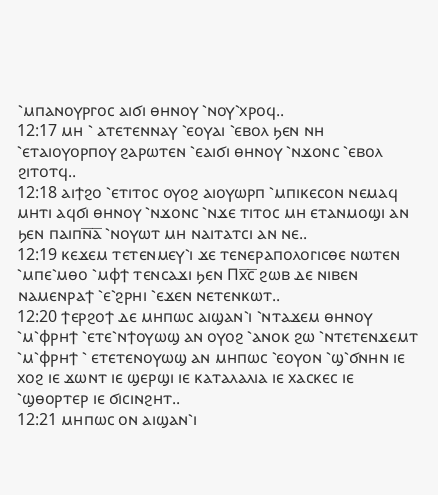⳿ⲙⲡⲁⲛⲟⲩⲣⲅⲟⲥ ⲁⲓϭⲓ ⲑⲏⲛⲟⲩ ⳿ⲛⲟⲩ⳿ⲭⲣⲟϥ..
12:17 ⲙⲏ ⳿ ⲁⲧⲉⲧⲉⲛⲛⲁⲩ ⳿ⲉⲟⲩⲁⲓ ⳿ⲉⲃⲟⲗ ϧⲉⲛ ⲛⲏ ⳿ⲉⲧⲁⲓⲟⲩⲟⲣⲡⲟⲩ ϩⲁⲣⲱⲧⲉⲛ ⳿ⲉⲁⲓϭⲓ ⲑⲏⲛⲟⲩ ⳿ⲛϫⲟⲛⲥ ⳿ⲉⲃⲟⲗ ϩⲓⲧⲟⲧϥ..
12:18 ⲁⲓϯϩⲟ ⳿ⲉⲧⲓⲧⲟⲥ ⲟⲩⲟϩ ⲁⲓⲟⲩⲱⲣⲡ ⳿ⲙⲡⲓⲕⲉⲥⲟⲛ ⲛⲉⲙⲁϥ ⲙⲏⲧⲓ ⲁϥϭⲓ ⲑⲏⲛⲟⲩ ⳿ⲛϫⲟⲛⲥ ⳿ⲛϫⲉ ⲧⲓⲧⲟⲥ ⲙⲏ ⲉⲧⲁⲛⲙⲟϣⲓ ⲁⲛ ϧⲉⲛ ⲡⲁⲓⲡⲛ̅ⲁ̅ ⳿ⲛⲟⲩⲱⲧ ⲙⲏ ⲛⲁⲓⲧⲁⲧⲥⲓ ⲁⲛ ⲛⲉ..
12:19 ⲕⲉϫⲉⲙ ⲧⲉⲧⲉⲛⲙⲉⲩ⳿ⲓ ϫⲉ ⲧⲉⲛⲉⲣⲁⲡⲟⲗⲟⲅⲓⲥⲑⲉ ⲛⲱⲧⲉⲛ ⳿ⲙⲡⲉ⳿ⲙⲑⲟ ⳿ⲙⲫϯ ⲧⲉⲛⲥⲁϫⲓ ϧⲉⲛ Ⲡⲭ̅ⲥ̅ ϩⲱⲃ ⲇⲉ ⲛⲓⲃⲉⲛ ⲛⲁⲙⲉⲛⲣⲁϯ ⳿ⲉ⳿ϩⲣⲏⲓ ⳿ⲉϫⲉⲛ ⲛⲉⲧⲉⲛⲕⲱⲧ..
12:20 ϯⲉⲣϩⲟϯ ⲇⲉ ⲙⲏⲡⲱⲥ ⲁⲓϣⲁⲛ⳿ⲓ ⳿ⲛⲧⲁϫⲉⲙ ⲑⲏⲛⲟⲩ ⳿ⲙ⳿ⲫⲣⲏϯ ⳿ⲉⲧⲉ⳿ⲛϯⲟⲩⲱϣ ⲁⲛ ⲟⲩⲟϩ ⳿ⲁⲛⲟⲕ ϩⲱ ⳿ⲛⲧⲉⲧⲉⲛϫⲉⲙⲧ ⳿ⲙ⳿ⲫⲣⲏϯ ⳿ ⲉⲧⲉⲧⲉⲛⲟⲩⲱϣ ⲁⲛ ⲙⲏⲡⲱⲥ ⳿ⲉⲟⲩⲟⲛ ⳿ϣ⳿ϭⲛⲏⲛ ⲓⲉ ⲭⲟϩ ⲓⲉ ϫⲱⲛⲧ ⲓⲉ ϣⲉⲣϣⲓ ⲓⲉ ⲕⲁⲧⲁⲗⲁⲗⲓⲁ ⲓⲉ ⲭⲁⲥⲕⲉⲥ ⲓⲉ ⳿ϣⲑⲟⲣⲧⲉⲣ ⲓⲉ ϭⲓⲥⲓⲛϩⲏⲧ..
12:21 ⲙⲏⲡⲱⲥ ⲟⲛ ⲁⲓϣⲁⲛ⳿ⲓ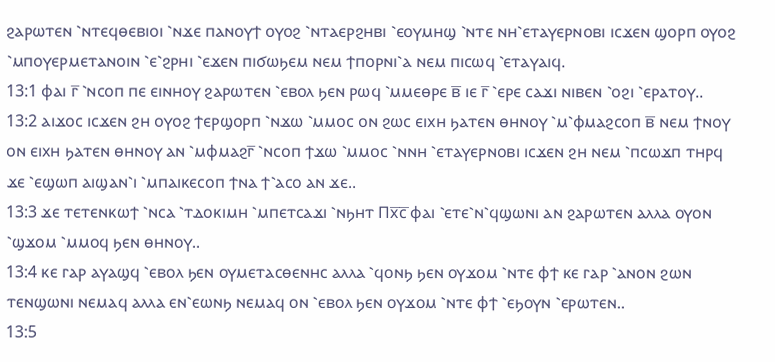ϩⲁⲣⲱⲧⲉⲛ ⳿ⲛⲧⲉϥⲑⲉⲃⲓⲟⲓ ⳿ⲛϫⲉ ⲡⲁⲛⲟⲩϯ ⲟⲩⲟϩ ⳿ⲛⲧⲁⲉⲣϩⲏⲃⲓ ⳿ⲉⲟⲩⲙⲏϣ ⳿ⲛⲧⲉ ⲛⲏ⳿ⲉⲧⲁⲩⲉⲣⲛⲟⲃⲓ ⲓⲥϫⲉⲛ ϣⲟⲣⲡ ⲟⲩⲟϩ ⳿ⲙⲡⲟⲩⲉⲣⲙⲉⲧⲁⲛⲟⲓⲛ ⳿ⲉ⳿ϩⲣⲏⲓ ⳿ⲉϫⲉⲛ ⲡⲓϭⲱϧⲉⲙ ⲛⲉⲙ ϯⲡⲟⲣⲛⲓ⳿ⲁ ⲛⲉⲙ ⲡⲓⲥⲱϥ ⳿ⲉⲧⲁⲩⲁⲓϥ.
13:1 ⲫⲁⲓ ⲅ̅ ⳿ⲛⲥⲟⲡ ⲡⲉ ⲉⲓⲛⲏⲟⲩ ϩⲁⲣⲱⲧⲉⲛ ⳿ⲉⲃⲟⲗ ϧⲉⲛ ⲣⲱϥ ⳿ⲙⲙⲉⲑⲣⲉ ⲃ̅ ⲓⲉ ⲅ̅ ⳿ⲉⲣⲉ ⲥⲁϫⲓ ⲛⲓⲃⲉⲛ ⳿ⲟϩⲓ ⳿ⲉⲣⲁⲧⲟⲩ..
13:2 ⲁⲓϫⲟⲥ ⲓⲥϫⲉⲛ ϩⲏ ⲟⲩⲟϩ ϯⲉⲣϣⲟⲣⲡ ⳿ⲛϫⲱ ⳿ⲙⲙⲟⲥ ⲟⲛ ϩⲱⲥ ⲉⲓⲭⲏ ϧⲁⲧⲉⲛ ⲑⲏⲛⲟⲩ ⳿ⲙ⳿ⲫⲙⲁϩⲥⲟⲡ ⲃ̅ ⲛⲉⲙ ϯⲛⲟⲩ ⲟⲛ ⲉⲓⲭⲏ ϧⲁⲧⲉⲛ ⲑⲏⲛⲟⲩ ⲁⲛ ⳿ⲙⲫⲙⲁϩⲅ̅ ⳿ⲛⲥⲟⲡ ϯϫⲱ ⳿ⲙⲙⲟⲥ ⳿ⲛⲛⲏ ⳿ⲉⲧⲁⲩⲉⲣⲛⲟⲃⲓ ⲓⲥϫⲉⲛ ϩⲏ ⲛⲉⲙ ⳿ⲡⲥⲱϫⲡ ⲧⲏⲣϥ ϫⲉ ⳿ⲉϣⲱⲡ ⲁⲓϣⲁⲛ⳿ⲓ ⳿ⲙⲡⲁⲓⲕⲉⲥⲟⲡ ϯⲛⲁ ϯ⳿ⲁⲥⲟ ⲁⲛ ϫⲉ..
13:3 ϫⲉ ⲧⲉⲧⲉⲛⲕⲱϯ ⳿ⲛⲥⲁ ⳿ⲧⲇⲟⲕⲓⲙⲏ ⳿ⲙⲡⲉⲧⲥⲁϫⲓ ⳿ⲛϧⲏⲧ Ⲡⲭ̅ⲥ̅ ⲫⲁⲓ ⳿ⲉⲧⲉ⳿ⲛ⳿ϥϣⲱⲛⲓ ⲁⲛ ϩⲁⲣⲱⲧⲉⲛ ⲁⲗⲗⲁ ⲟⲩⲟⲛ ⳿ϣϫⲟⲙ ⳿ⲙⲙⲟϥ ϧⲉⲛ ⲑⲏⲛⲟⲩ..
13:4 ⲕⲉ ⲅⲁⲣ ⲁⲩⲁϣϥ ⳿ⲉⲃⲟⲗ ϧⲉⲛ ⲟⲩⲙⲉⲧⲁⲥⲑⲉⲛⲏⲥ ⲁⲗⲗⲁ ⳿ϥⲟⲛϧ ϧⲉⲛ ⲟⲩϫⲟⲙ ⳿ⲛⲧⲉ ⲫϯ ⲕⲉ ⲅⲁⲣ ⳿ⲁⲛⲟⲛ ϩⲱⲛ ⲧⲉⲛϣⲱⲛⲓ ⲛⲉⲙⲁϥ ⲁⲗⲗⲁ ⲉⲛ⳿ⲉⲱⲛϧ ⲛⲉⲙⲁϥ ⲟⲛ ⳿ⲉⲃⲟⲗ ϧⲉⲛ ⲟⲩϫⲟⲙ ⳿ⲛⲧⲉ ⲫϯ ⳿ⲉϧⲟⲩⲛ ⳿ⲉⲣⲱⲧⲉⲛ..
13:5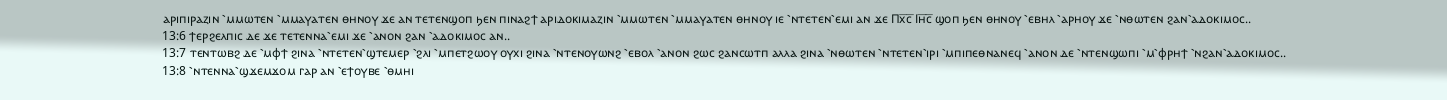ⲁⲣⲓⲡⲓⲣⲁⲍⲓⲛ ⳿ⲙⲙⲱⲧⲉⲛ ⳿ⲙⲙⲁⲩⲁⲧⲉⲛ ⲑⲏⲛⲟⲩ ϫⲉ ⲁⲛ ⲧⲉⲧⲉⲛϣⲟⲡ ϧⲉⲛ ⲡⲓⲛⲁϩϯ ⲁⲣⲓⲇⲟⲕⲓⲙⲁⲍⲓⲛ ⳿ⲙⲙⲱⲧⲉⲛ ⳿ⲙⲙⲁⲩⲁⲧⲉⲛ ⲑⲏⲛⲟⲩ ⲓⲉ ⳿ⲛⲧⲉⲧⲉⲛ⳿ⲉⲙⲓ ⲁⲛ ϫⲉ Ⲡⲭ̅ⲥ̅ Ⲓⲏ̅ⲥ̅ ϣⲟⲡ ϧⲉⲛ ⲑⲏⲛⲟⲩ ⳿ⲉⲃⲏⲗ ⳿ⲁⲣⲏⲟⲩ ϫⲉ ⳿ⲛⲑⲱⲧⲉⲛ ϩⲁⲛ⳿ⲁⲇⲟⲕⲓⲙⲟⲥ..
13:6 ϯⲉⲣϩⲉⲗⲡⲓⲥ ⲇⲉ ϫⲉ ⲧⲉⲧⲉⲛⲛⲁ⳿ⲉⲙⲓ ϫⲉ ⳿ⲁⲛⲟⲛ ϩⲁⲛ ⳿ⲁⲇⲟⲕⲓⲙⲟⲥ ⲁⲛ..
13:7 ⲧⲉⲛⲧⲱⲃϩ ⲇⲉ ⳿ⲙⲫϯ ϩⲓⲛⲁ ⳿ⲛⲧⲉⲧⲉⲛ⳿ϣⲧⲉⲙⲉⲣ ⳿ϩⲗⲓ ⳿ⲙⲡⲉⲧϩⲱⲟⲩ ⲟⲩⲭⲓ ϩⲓⲛⲁ ⳿ⲛⲧⲉⲛⲟⲩⲱⲛϩ ⳿ⲉⲃⲟⲗ ⳿ⲁⲛⲟⲛ ϩⲱⲥ ϩⲁⲛⲥⲱⲧⲡ ⲁⲗⲗⲁ ϩⲓⲛⲁ ⳿ⲛⲑⲱⲧⲉⲛ ⳿ⲛⲧⲉⲧⲉⲛ⳿ⲓⲣⲓ ⳿ⲙⲡⲓⲡⲉⲑⲛⲁⲛⲉϥ ⳿ⲁⲛⲟⲛ ⲇⲉ ⳿ⲛⲧⲉⲛϣⲱⲡⲓ ⳿ⲙ⳿ⲫⲣⲏϯ ⳿ⲛϩⲁⲛ⳿ⲁⲇⲟⲕⲓⲙⲟⲥ..
13:8 ⳿ⲛⲧⲉⲛⲛⲁ⳿ϣϫⲉⲙϫⲟⲙ ⲅⲁⲣ ⲁⲛ ⳿ⲉϯⲟⲩⲃⲉ ⳿ⲑⲙⲏⲓ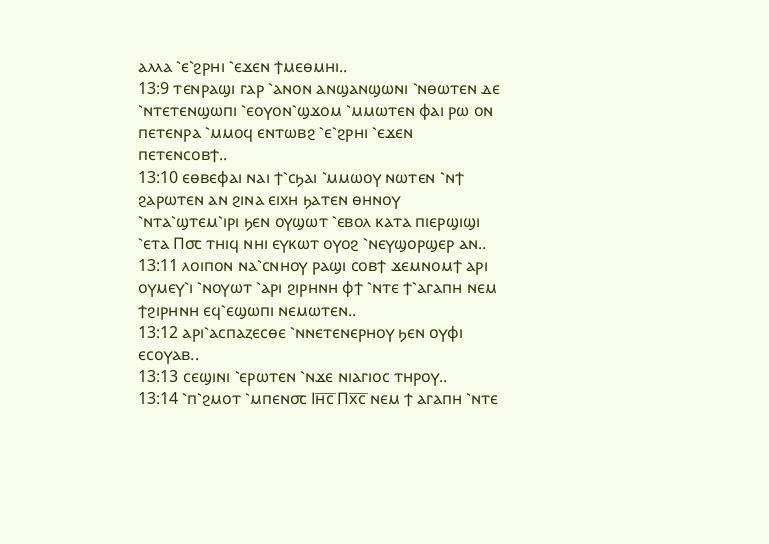ⲁⲗⲗⲁ ⳿ⲉ⳿ϩⲣⲏⲓ ⳿ⲉϫⲉⲛ ϯⲙⲉⲑⲙⲏⲓ..
13:9 ⲧⲉⲛⲣⲁϣⲓ ⲅⲁⲣ ⳿ⲁⲛⲟⲛ ⲁⲛϣⲁⲛϣⲱⲛⲓ ⳿ⲛⲑⲱⲧⲉⲛ ⲇⲉ ⳿ⲛⲧⲉⲧⲉⲛϣⲱⲡⲓ ⳿ⲉⲟⲩⲟⲛ⳿ϣϫⲟⲙ ⳿ⲙⲙⲱⲧⲉⲛ ⲫⲁⲓ ⲣⲱ ⲟⲛ ⲡⲉⲧⲉⲛⲣⲁ ⳿ⲙⲙⲟϥ ⲉⲛⲧⲱⲃϩ ⳿ⲉ⳿ϩⲣⲏⲓ ⳿ⲉϫⲉⲛ ⲡⲉⲧⲉⲛⲥⲟⲃϯ..
13:10 ⲉⲑⲃⲉⲫⲁⲓ ⲛⲁⲓ ϯ⳿ⲥϧⲁⲓ ⳿ⲙⲙⲱⲟⲩ ⲛⲱⲧⲉⲛ ⳿ⲛϯ ϩⲁⲣⲱⲧⲉⲛ ⲁⲛ ϩⲓⲛⲁ ⲉⲓⲭⲏ ϧⲁⲧⲉⲛ ⲑⲏⲛⲟⲩ ⳿ⲛⲧⲁ⳿ϣⲧⲉⲙ⳿ⲓⲣⲓ ϧⲉⲛ ⲟⲩϣⲱⲧ ⳿ⲉⲃⲟⲗ ⲕⲁⲧⲁ ⲡⲓⲉⲣϣⲓϣⲓ ⳿ⲉⲧⲁ Ⲡ⳪ ⲧⲏⲓϥ ⲛⲏⲓ ⲉⲩⲕⲱⲧ ⲟⲩⲟϩ ⳿ⲛⲉⲩϣⲟⲣϣⲉⲣ ⲁⲛ..
13:11 ⲗⲟⲓⲡⲟⲛ ⲛⲁ⳿ⲥⲛⲏⲟⲩ ⲣⲁϣⲓ ⲥⲟⲃϯ ϫⲉⲙⲛⲟⲙϯ ⲁⲣⲓ ⲟⲩⲙⲉⲩ⳿ⲓ ⳿ⲛⲟⲩⲱⲧ ⳿ⲁⲣⲓ ϩⲓⲣⲏⲛⲏ ⲫϯ ⳿ⲛⲧⲉ ϯ⳿ⲁⲅⲁⲡⲏ ⲛⲉⲙ ϯϩⲓⲣⲏⲛⲏ ⲉϥ⳿ⲉϣⲱⲡⲓ ⲛⲉⲙⲱⲧⲉⲛ..
13:12 ⲁⲣⲓ⳿ⲁⲥⲡⲁⲍⲉⲥⲑⲉ ⳿ⲛⲛⲉⲧⲉⲛⲉⲣⲏⲟⲩ ϧⲉⲛ ⲟⲩⲫⲓ ⲉⲥⲟⲩⲁⲃ..
13:13 ⲥⲉϣⲓⲛⲓ ⳿ⲉⲣⲱⲧⲉⲛ ⳿ⲛϫⲉ ⲛⲓⲁⲅⲓⲟⲥ ⲧⲏⲣⲟⲩ..
13:14 ⳿ⲡ⳿ϩⲙⲟⲧ ⳿ⲙⲡⲉⲛ⳪ Ⲓⲏ̅ⲥ̅ Ⲡⲭ̅ⲥ̅ ⲛⲉⲙ ϯ ⲁⲅⲁⲡⲏ ⳿ⲛⲧⲉ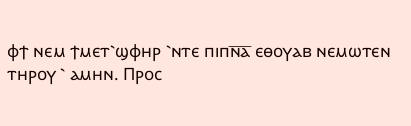ⲫϯ ⲛⲉⲙ ϯⲙⲉⲧ⳿ϣⲫⲏⲣ ⳿ⲛⲧⲉ ⲡⲓⲡⲛ̅ⲁ̅ ⲉⲑⲟⲩⲁⲃ ⲛⲉⲙⲱⲧⲉⲛ ⲧⲏⲣⲟⲩ ⳿ ⲁⲙⲏⲛ. Ⲡⲣⲟⲥ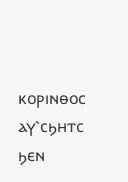ⲕⲟⲣⲓⲛⲑⲟⲥ ⲁⲩ⳿ⲥϧⲏⲧⲥ ϧⲉⲛ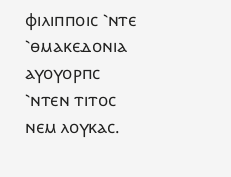ⲫⲓⲗⲓⲡⲡⲟⲓⲥ ⳿ⲛⲧⲉ ⳿ⲑⲙⲁⲕⲉⲇⲟⲛⲓⲁ ⲁⲩⲟⲩⲟⲣⲡⲥ ⳿ⲛⲧⲉⲛ ⲧⲓⲧⲟⲥ ⲛⲉⲙ ⲗⲟⲩⲕⲁⲥ.